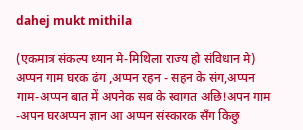dahej mukt mithila

(एकमात्र संकल्‍प ध्‍यान मे-मिथिला राज्‍य हो संविधान मे) अप्पन गाम घरक ढंग ,अप्पन रहन - सहन के संग,अप्पन गाम-अप्पन बात में अपनेक सब के स्वागत अछि!अपन गाम -अपन घरअप्पन ज्ञान आ अप्पन संस्कारक सँग किछु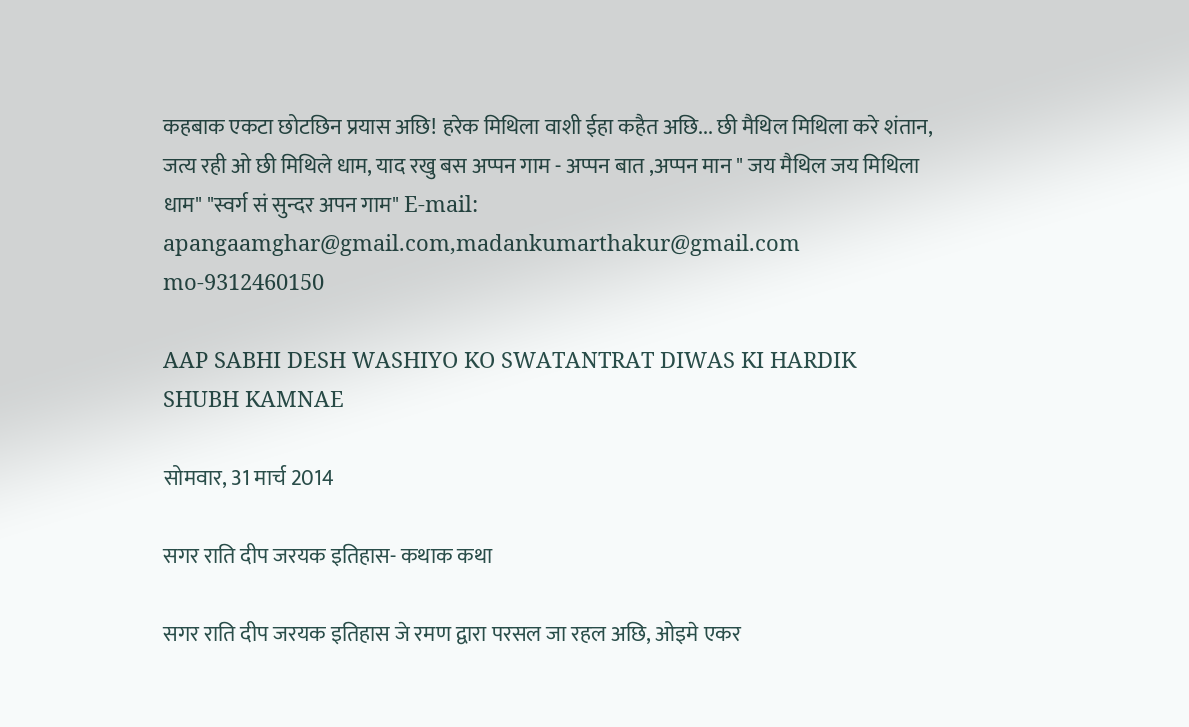कहबाक एकटा छोटछिन प्रयास अछि! हरेक मिथिला वाशी ईहा कहैत अछि... छी मैथिल मिथिला करे शंतान, जत्य रही ओ छी मिथिले धाम, याद रखु बस अप्पन गाम - अप्पन बात ,अप्पन मान " जय मैथिल जय मिथिला धाम" "स्वर्ग सं सुन्दर अपन गाम" E-mail: apangaamghar@gmail.com,madankumarthakur@gmail.com mo-9312460150

AAP SABHI DESH WASHIYO KO SWATANTRAT DIWAS KI HARDIK SHUBH KAMNAE

सोमवार, 31 मार्च 2014

सगर राति दीप जरयक इतिहास- कथाक कथा

सगर राति दीप जरयक इतिहास जे रमण द्वारा परसल जा रहल अछि, ओइमे एकर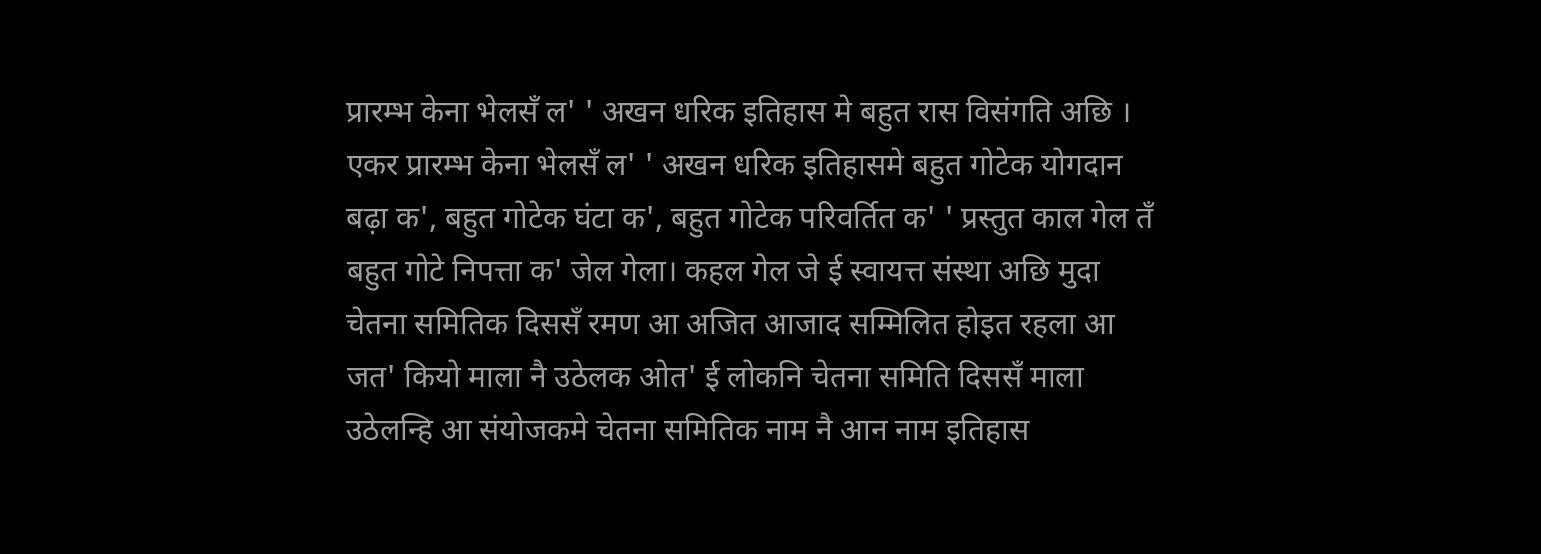प्रारम्भ केना भेलसँ ल' ' अखन धरिक इतिहास मे बहुत रास विसंगति अछि । एकर प्रारम्भ केना भेलसँ ल' ' अखन धरिक इतिहासमे बहुत गोटेक योगदान बढ़ा क', बहुत गोटेक घंटा क', बहुत गोटेक परिवर्तित क' ' प्रस्तुत काल गेल तँ बहुत गोटे निपत्ता क' जेल गेला। कहल गेल जे ई स्वायत्त संस्था अछि मुदा चेतना समितिक दिससँ रमण आ अजित आजाद सम्मिलित होइत रहला आ जत' कियो माला नै उठेलक ओत' ई लोकनि चेतना समिति दिससँ माला उठेलन्हि आ संयोजकमे चेतना समितिक नाम नै आन नाम इतिहास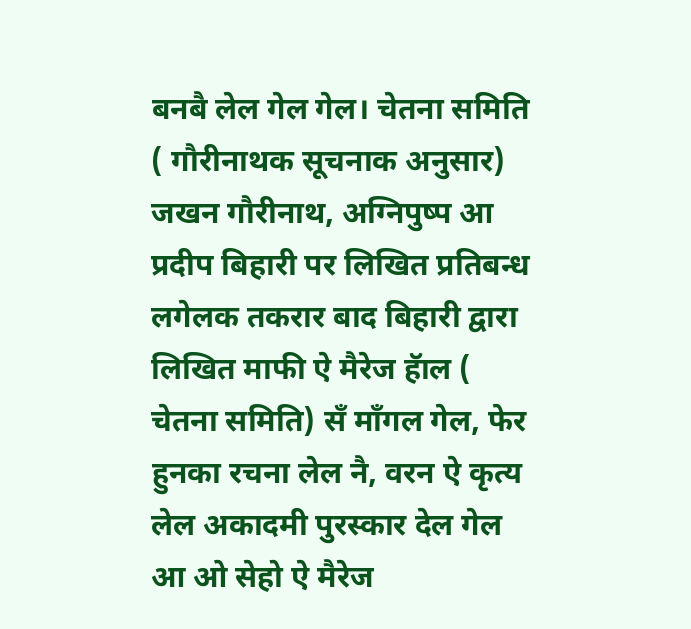बनबै लेल गेल गेल। चेतना समिति ( गौरीनाथक सूचनाक अनुसार) जखन गौरीनाथ, अग्निपुष्प आ प्रदीप बिहारी पर लिखित प्रतिबन्ध लगेलक तकरार बाद बिहारी द्वारा लिखित माफी ऐ मैरेज हॅाल ( चेतना समिति) सँ माँगल गेल, फेर हुनका रचना लेल नै, वरन ऐ कृत्य लेल अकादमी पुरस्कार देल गेल आ ओ सेहो ऐ मैरेज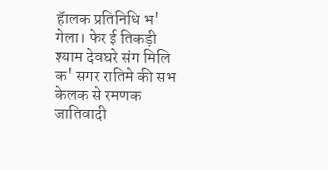हॅालक प्रतिनिधि भ' गेला। फेर ई तिकड़ी श्याम देवघरे संग मिलि क' सगर रातिमे की सभ केलक से रमणक जातिवादी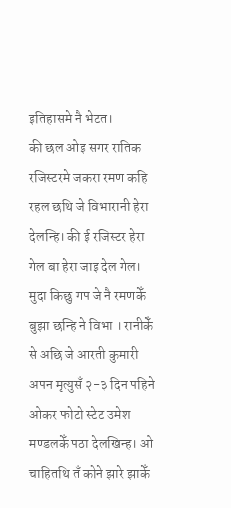इतिहासमे नै भेटत।
की छल ओइ सगर रातिक रजिस्टरमे जकरा रमण कहि रहल छथि जे विभारानी हेरा देलन्हि। की ई रजिस्टर हेरा गेल बा हेरा जाइ देल गेल। मुदा किछु गप जे नै रमणकेँ बुझा छन्हि ने विभा । रानीकेँ से अछि जे आरती कुमारी अपन मृत्युसँ २-३ दिन पहिने ओकर फोटो स्टेट उमेश मण्डलकेँ पठा देलखिन्ह। ओ चाहितथि तँ कोने झारे झाकेँ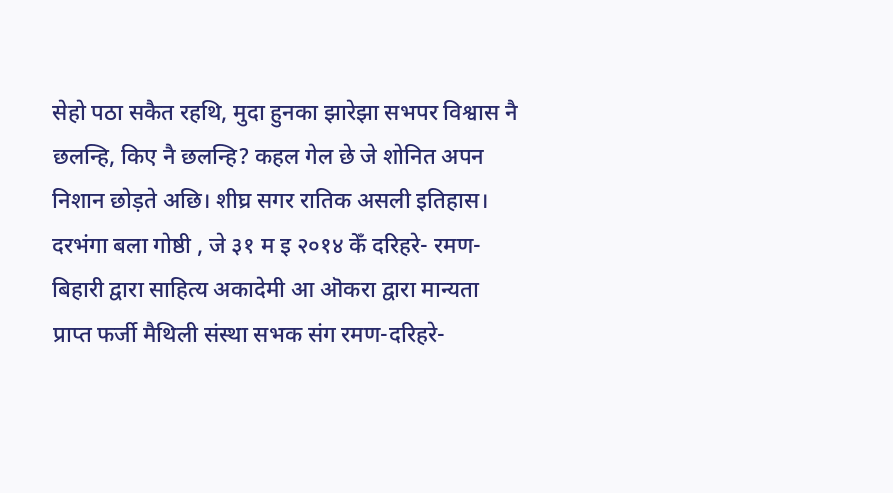सेहो पठा सकैत रहथि, मुदा हुनका झारेझा सभपर विश्वास नै छलन्हि, किए नै छलन्हि? कहल गेल छे जे शोनित अपन निशान छोड़ते अछि। शीघ्र सगर रातिक असली इतिहास।
दरभंगा बला गोष्ठी , जे ३१ म इ २०१४ केँ दरिहरे- रमण- बिहारी द्वारा साहित्य अकादेमी आ ऒकरा द्वारा मान्यता प्राप्त फर्जी मैथिली संस्था सभक संग रमण-दरिहरे-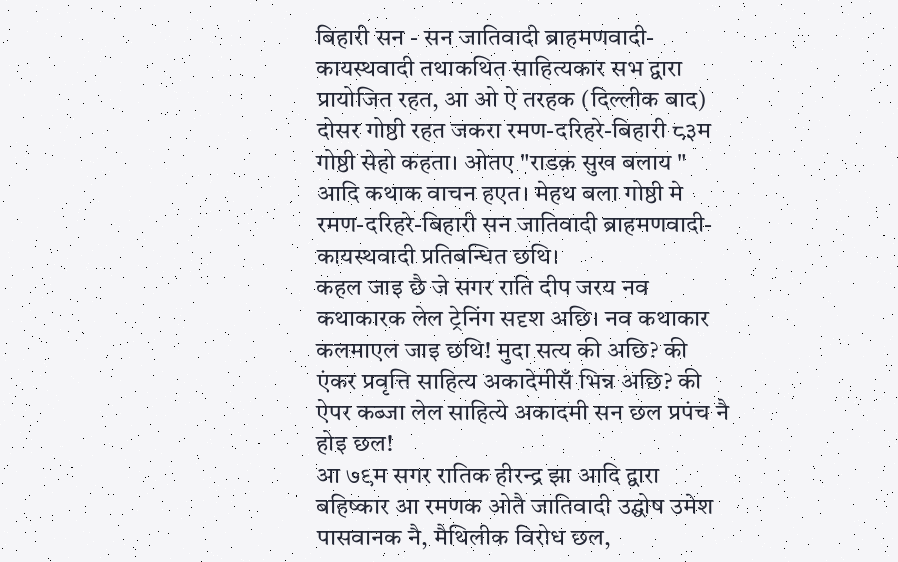बिहारी सन - सन जातिवादी ब्राहमणवादी-कायस्थवादी तथाकथित साहित्यकार सभ द्वारा प्रायोजित रहत, आ ओ ऐ तरहक (दिल्लीक बाद) दोसर गोष्ठी रहत जकरा रमण-दरिहरे-बिहारी ८३म गोष्ठी सेहो कहता। ओतए "राडक़ सुख बलाय " आदि कथाक वाचन हएत। मेहथ बला गोष्ठी मे रमण-दरिहरे-बिहारी सन जातिवादी ब्राहमणवादी-कायस्थवादी प्रतिबन्धित छथि।
कहल जाइ छै जे सगर राति दीप जरय नव कथाकारक लेल ट्रेनिंग सदृश अछि। नव कथाकार कलमाएल जाइ छथि! मुदा सत्य की अछि? की एंकर प्रवृत्ति साहित्य अकादेमीसँ भिन्न अछि? की ऐपर कब्जा लेल साहित्ये अकादमी सन छल प्रपंच नै होइ छल!
आ ७९म सगर रातिक हीरन्द्र झा आदि द्वारा बहिष्कार आ रमणक ओतै जातिवादी उद्घोष उमेश पासवानक नै, मैथिलीक विरोध छल,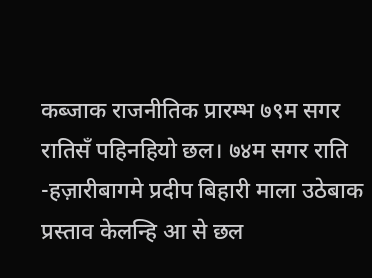कब्जाक राजनीतिक प्रारम्भ ७९म सगर रातिसँ पहिनहियो छल। ७४म सगर राति -हज़ारीबागमे प्रदीप बिहारी माला उठेबाक प्रस्ताव केलन्हि आ से छल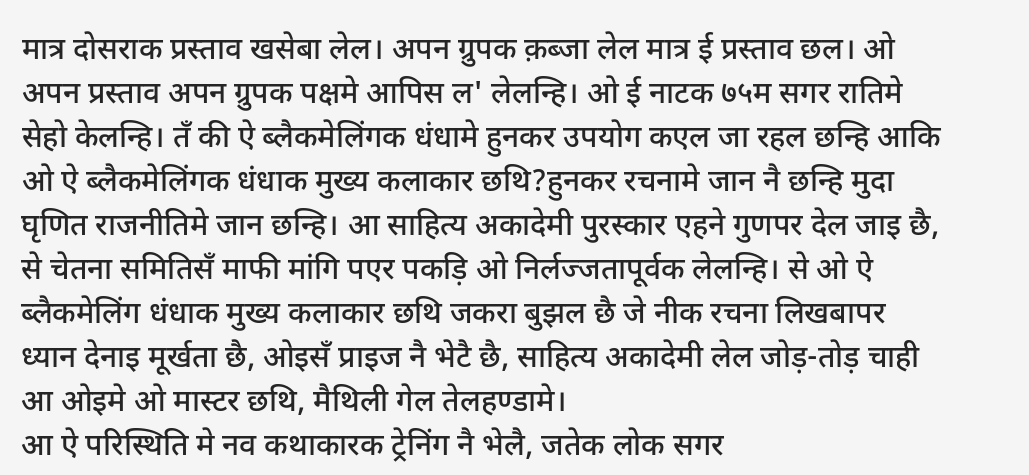मात्र दोसराक प्रस्ताव खसेबा लेल। अपन ग्रुपक क़ब्जा लेल मात्र ई प्रस्ताव छल। ओ अपन प्रस्ताव अपन ग्रुपक पक्षमे आपिस ल' लेलन्हि। ओ ई नाटक ७५म सगर रातिमे सेहो केलन्हि। तँ की ऐ ब्लैकमेलिंगक धंधामे हुनकर उपयोग कएल जा रहल छन्हि आकि ओ ऐ ब्लैकमेलिंगक धंधाक मुख्य कलाकार छथि?हुनकर रचनामे जान नै छन्हि मुदा घृणित राजनीतिमे जान छन्हि। आ साहित्य अकादेमी पुरस्कार एहने गुणपर देल जाइ छै, से चेतना समितिसँ माफी मांगि पएर पकड़ि ओ निर्लज्जतापूर्वक लेलन्हि। से ओ ऐ ब्लैकमेलिंग धंधाक मुख्य कलाकार छथि जकरा बुझल छै जे नीक रचना लिखबापर ध्यान देनाइ मूर्खता छै, ओइसँ प्राइज नै भेटै छै, साहित्य अकादेमी लेल जोड़-तोड़ चाही आ ओइमे ओ मास्टर छथि, मैथिली गेल तेलहण्डामे।
आ ऐ परिस्थिति मे नव कथाकारक ट्रेनिंग नै भेलै, जतेक लोक सगर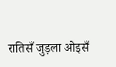रातिसँ जुड़ला ओइसँ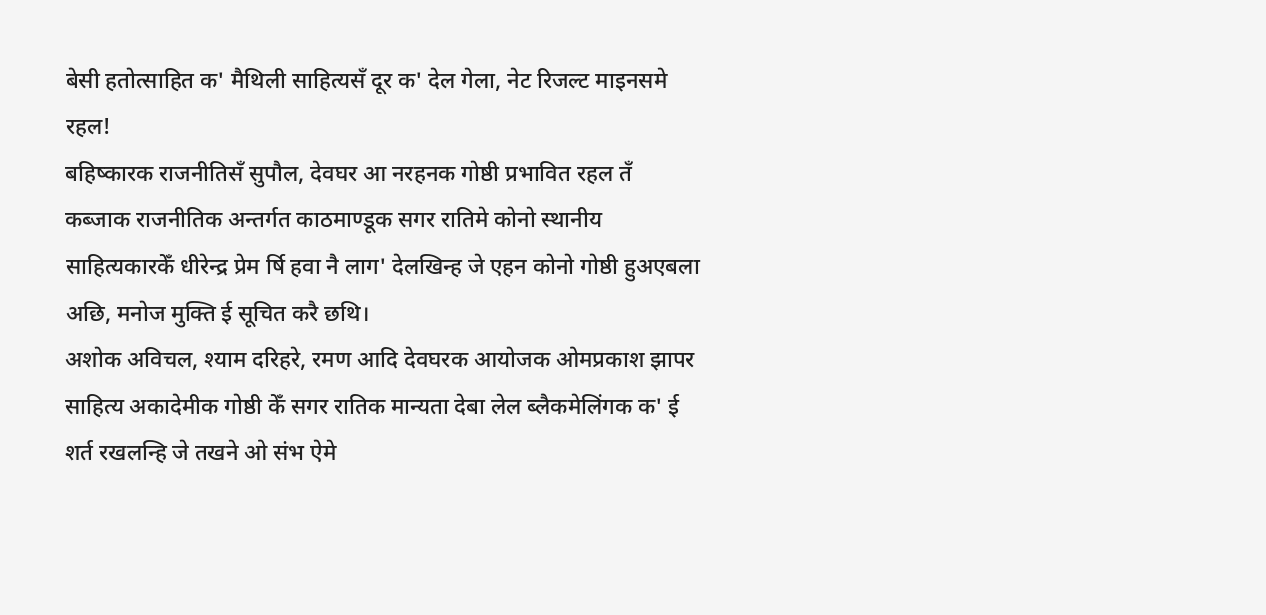बेसी हतोत्साहित क' मैथिली साहित्यसँ दूर क' देल गेला, नेट रिजल्ट माइनसमे रहल!
बहिष्कारक राजनीतिसँ सुपौल, देवघर आ नरहनक गोष्ठी प्रभावित रहल तँ कब्जाक राजनीतिक अन्तर्गत काठमाण्डूक सगर रातिमे कोनो स्थानीय साहित्यकारकेँ धीरेन्द्र प्रेम र्षि हवा नै लाग' देलखिन्ह जे एहन कोनो गोष्ठी हुअएबला अछि, मनोज मुक्ति ई सूचित करै छथि।
अशोक अविचल, श्याम दरिहरे, रमण आदि देवघरक आयोजक ओमप्रकाश झापर साहित्य अकादेमीक गोष्ठी केँ सगर रातिक मान्यता देबा लेल ब्लैकमेलिंगक क' ई शर्त रखलन्हि जे तखने ओ संभ ऐमे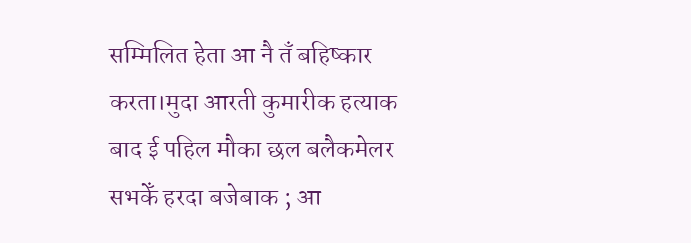सम्मिलित हेता आ नै तँ बहिष्कार करता।मुदा आरती कुमारीक हत्याक बाद ई पहिल मौका छल बलैकमेलर सभकेँ हरदा बजेबाक ; आ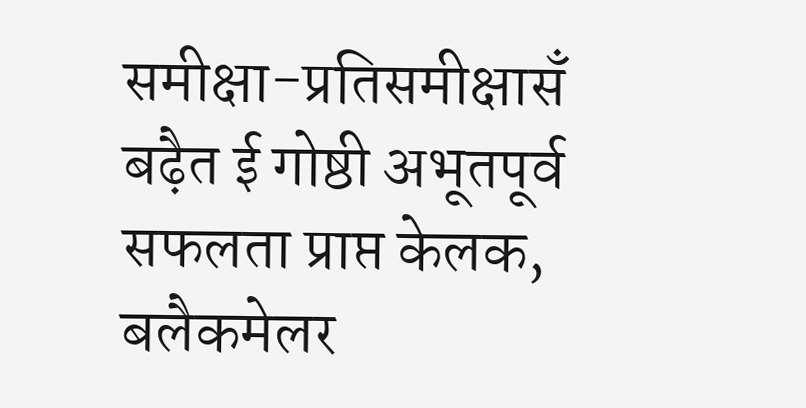समीक्षा-प्रतिसमीक्षासँ बढ़ैत ई गोष्ठी अभूतपूर्व सफलता प्राप्त केलक, बलैकमेलर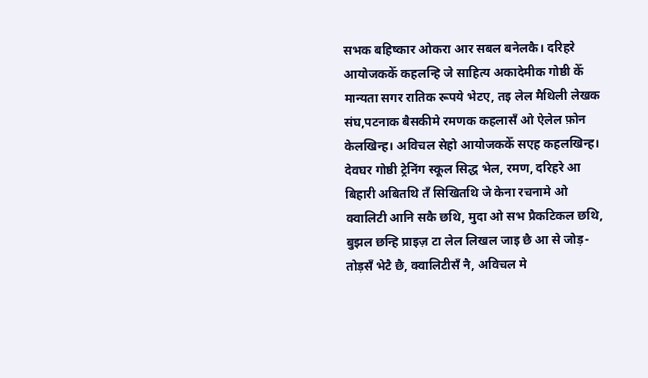सभक बहिष्कार ओकरा आर सबल बनेलकै। दरिहरे आयोजककेँ कहलन्हि जे साहित्य अकादेमीक गोष्ठी केँ मान्यता सगर रातिक रूपये भेटए, तइ लेल मैथिली लेखक संघ,पटनाक बैसकीमे रमणक कहलासँ ओ ऐलेल फ़ोन केलखिन्ह। अविचल सेहो आयोजककेँ सएह कहलखिन्ह।
देवघर गोष्ठी ट्रेनिंग स्कूल सिद्ध भेल, रमण, दरिहरे आ बिहारी अबितथि तँ सिखितथि जे केना रचनामे ओ क्वालिटी आनि सकै छथि, मुदा ओ सभ प्रैकटिकल छथि, बुझल छन्हि प्राइज़ टा लेल लिखल जाइ छै आ से जोड़-तोड़सँ भेटै छै, क्वालिटीसँ नै, अविचल मे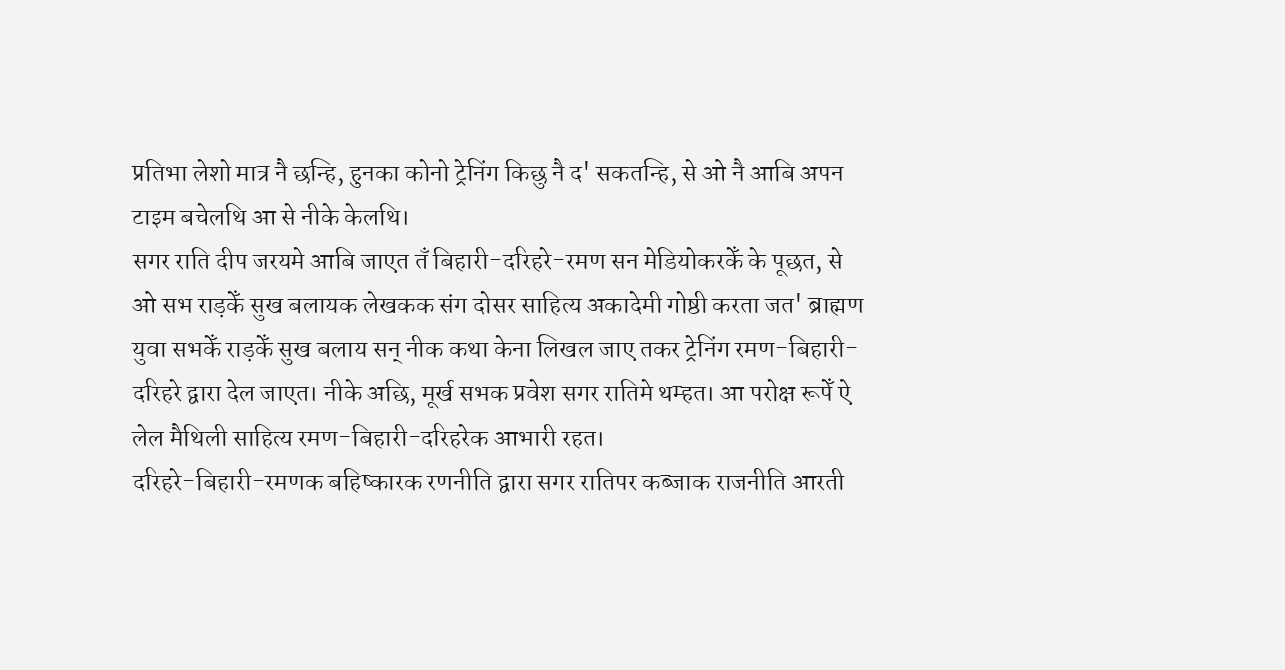प्रतिभा लेशो मात्र नै छन्हि, हुनका कोनो ट्रेनिंग किछु नै द' सकतन्हि, से ओ नै आबि अपन टाइम बचेलथि आ से नीके केलथि।
सगर राति दीप जरयमे आबि जाएत तँ बिहारी-दरिहरे-रमण सन मेडियोकरकेँ के पूछत, से ओ सभ राड़केँ सुख बलायक लेखकक संग दोसर साहित्य अकादेमी गोष्ठी करता जत' ब्राह्मण युवा सभकेँ राड़केँ सुख बलाय सन् नीक कथा केना लिखल जाए तकर ट्रेनिंग रमण-बिहारी-दरिहरे द्वारा देल जाएत। नीके अछि, मूर्ख सभक प्रवेश सगर रातिमे थम्हत। आ परोक्ष रूपेँ ऐ लेल मैथिली साहित्य रमण-बिहारी-दरिहरेक आभारी रहत।
दरिहरे-बिहारी-रमणक बहिष्कारक रणनीति द्वारा सगर रातिपर कब्जाक राजनीति आरती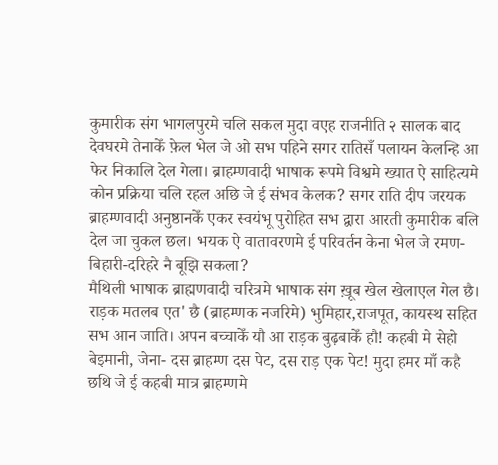कुमारीक संग भागलपुरमे चलि सकल मुदा वएह राजनीति २ सालक बाद देवघरमे तेनाकेँ फ़ेल भेल जे ओ सभ पहिने सगर रातिसँ पलायन केलन्हि आ फेर निकालि देल गेला। ब्राहम्णवादी भाषाक रूपमे विश्वमे ख्यात ऐ साहित्यमे कोन प्रक्रिया चलि रहल अछि जे ई संभव केलक? सगर राति दीप जरयक ब्राहम्णवादी अनुष्ठानकेँ एकर स्वयंभू पुरोहित सभ द्वारा आरती कुमारीक बलि देल जा चुकल छल। भयक ऐ वातावरणमे ई परिवर्तन केना भेल जे रमण-बिहारी-दरिहरे नै बूझि सकला?
मैथिली भाषाक ब्राह्मणवादी चरित्रमे भाषाक संग ख़ूब खेल खेलाएल गेल छै। राड़क मतलब एत' छै (ब्राहम्णक नजरिमे) भुमिहार,राजपूत, कायस्थ सहित सभ आन जाति। अपन बच्चाकेँ यौ आ राड़क बुढ़बाकेँ हौ! कहबी मे सेहो बेइमानी, जेना- दस ब्राहम्ण दस पेट, दस राड़ एक पेट! मुदा हमर माँ कहै छथि जे ई कहबी मात्र ब्राहम्णमे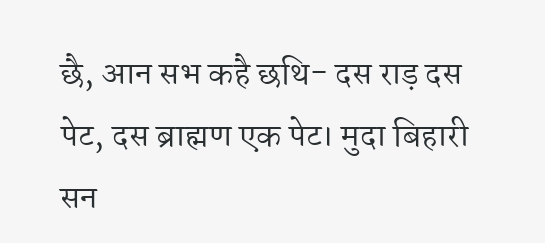छै, आन सभ कहै छथि- दस राड़ दस पेट, दस ब्राह्मण एक पेट। मुदा बिहारी सन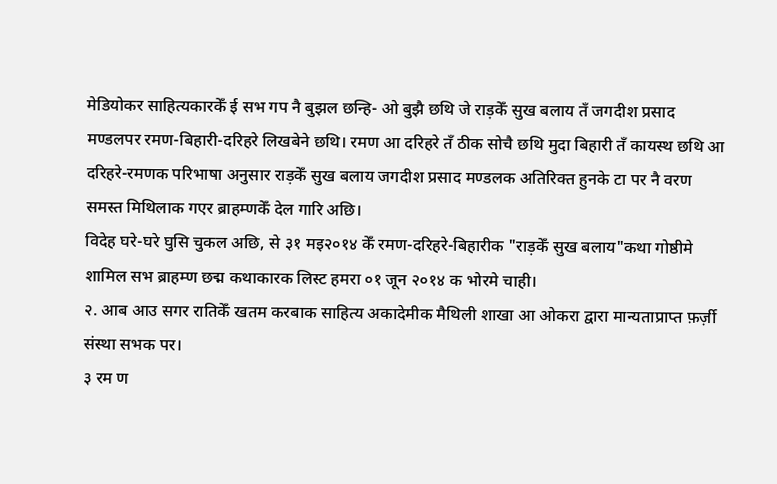मेडियोकर साहित्यकारकेँ ई सभ गप नै बुझल छन्हि- ओ बुझै छथि जे राड़केँ सुख बलाय तँ जगदीश प्रसाद मण्डलपर रमण-बिहारी-दरिहरे लिखबेने छथि। रमण आ दरिहरे तँ ठीक सोचै छथि मुदा बिहारी तँ कायस्थ छथि आ दरिहरे-रमणक परिभाषा अनुसार राड़केँ सुख बलाय जगदीश प्रसाद मण्डलक अतिरिक्त हुनके टा पर नै वरण समस्त मिथिलाक गएर ब्राहम्णकेँ देल गारि अछि।
विदेह घरे-घरे घुसि चुकल अछि, से ३१ मइ२०१४ केँ रमण-दरिहरे-बिहारीक "राड़केँ सुख बलाय"कथा गोष्ठीमे शामिल सभ ब्राहम्ण छद्म कथाकारक लिस्ट हमरा ०१ जून २०१४ क भोरमे चाही।
२. आब आउ सगर रातिकेँ खतम करबाक साहित्य अकादेमीक मैथिली शाखा आ ओकरा द्वारा मान्यताप्राप्त फ़र्ज़ी संस्था सभक पर।
३ रम ण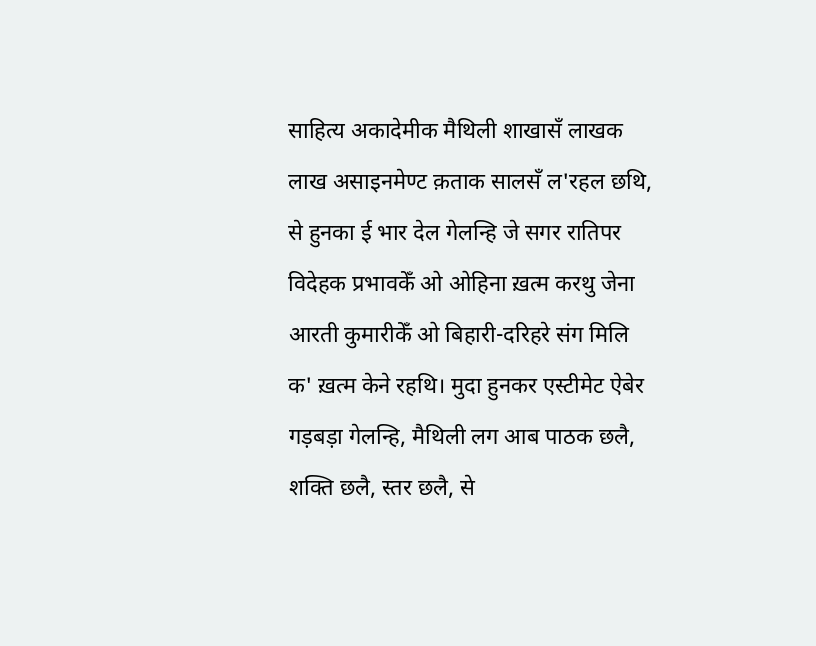साहित्य अकादेमीक मैथिली शाखासँ लाखक लाख असाइनमेण्ट क़ताक सालसँ ल'रहल छथि, से हुनका ई भार देल गेलन्हि जे सगर रातिपर विदेहक प्रभावकेँ ओ ओहिना ख़त्म करथु जेना आरती कुमारीकेँ ओ बिहारी-दरिहरे संग मिलि क' ख़त्म केने रहथि। मुदा हुनकर एस्टीमेट ऐबेर गड़बड़ा गेलन्हि, मैथिली लग आब पाठक छलै, शक्ति छलै, स्तर छलै, से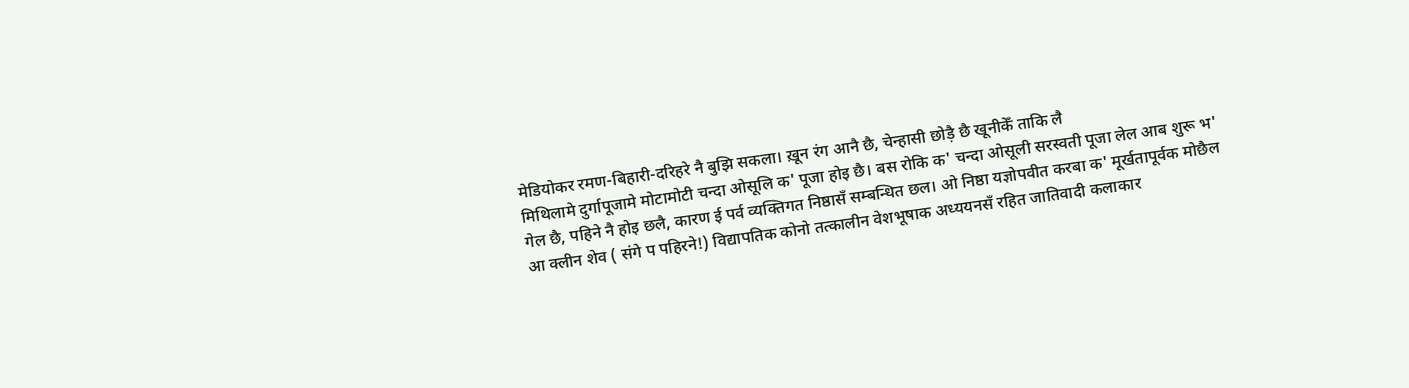मेडियोकर रमण-बिहारी-दरिहरे नै बुझि सकला। ख़ून रंग आनै छै, चेन्हासी छोड़ै छै खूनीकेँ ताकि लै
मिथिलामे दुर्गापूजामे मोटामोटी चन्दा ओसूलि क' पूजा होइ छै। बस रोकि क' चन्दा ओसूली सरस्वती पूजा लेल आब शुरू भ' गेल छै, पहिने नै होइ छलै, कारण ई पर्व व्यक्तिगत निष्ठासँ सम्बन्धित छल। ओ निष्ठा यज्ञोपवीत करबा क' मूर्खतापूर्वक मोछैल आ क्लीन शेव ( संगे प पहिरने!) विद्यापतिक कोनो तत्कालीन वेशभूषाक अध्ययनसँ रहित जातिवादी कलाकार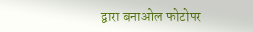द्वारा बनाओल फोटोपर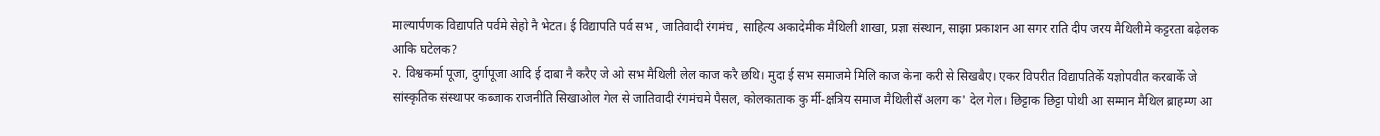माल्यार्पणक विद्यापति पर्वमे सेहो नै भेटत। ई विद्यापति पर्व सभ , जातिवादी रंगमंच , साहित्य अकादेमीक मैथिली शाखा, प्रज्ञा संस्थान, साझा प्रकाशन आ सगर राति दीप जरय मैथिलीमे कट्टरता बढ़ेलक आकि घटेलक?
२. विश्वकर्मा पूजा, दुर्गापूजा आदि ई दाबा नै करैए जे ओ सभ मैथिली लेल काज करै छथि। मुदा ई सभ समाजमे मिलि काज केना करी से सिखबैए। एकर विपरीत विद्यापतिकेँ यज्ञोपवीत करबाकेँ जे सांस्कृतिक संस्थापर कब्जाक राजनीति सिखाओल गेल से जातिवादी रंगमंचमे पैसल, कोलकाताक कु र्मी-क्षत्रिय समाज मैथिलीसँ अलग क' देल गेल। छिट्टाक छिट्टा पोथी आ सम्मान मैथिल ब्राहम्ण आ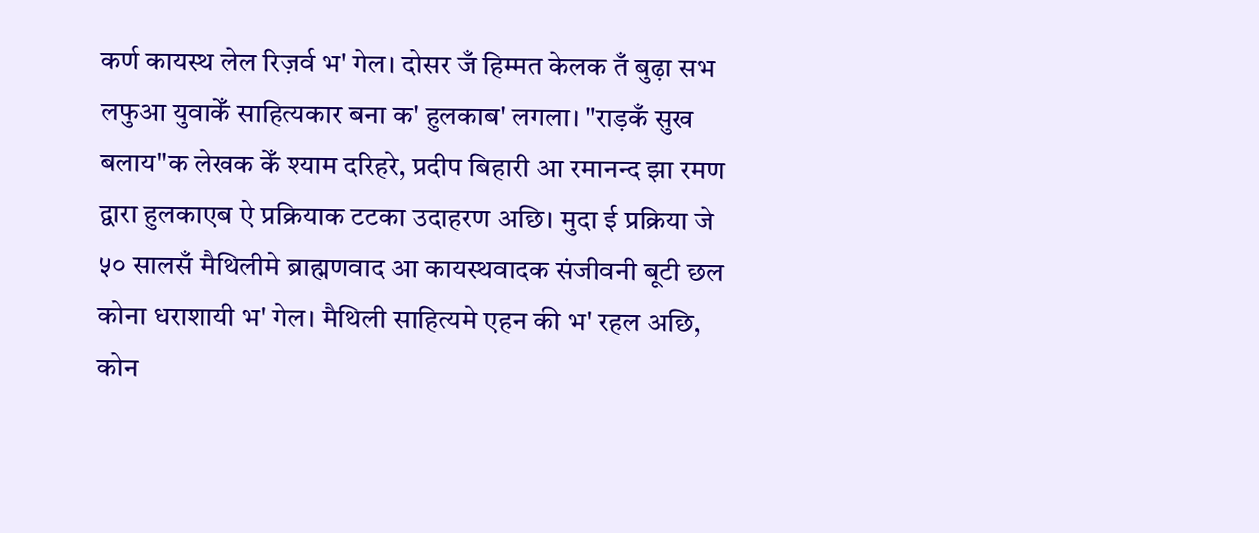कर्ण कायस्थ लेल रिज़र्व भ' गेल। दोसर जँ हिम्मत केलक तँ बुढ़ा सभ लफुआ युवाकेँ साहित्यकार बना क' हुलकाब' लगला। "राड़कँ सुख बलाय"क लेखक केँ श्याम दरिहरे, प्रदीप बिहारी आ रमानन्द झा रमण द्वारा हुलकाएब ऐ प्रक्रियाक टटका उदाहरण अछि। मुदा ई प्रक्रिया जे ५० सालसँ मैथिलीमे ब्राह्मणवाद आ कायस्थवादक संजीवनी बूटी छल कोना धराशायी भ' गेल। मैथिली साहित्यमे एहन की भ' रहल अछि, कोन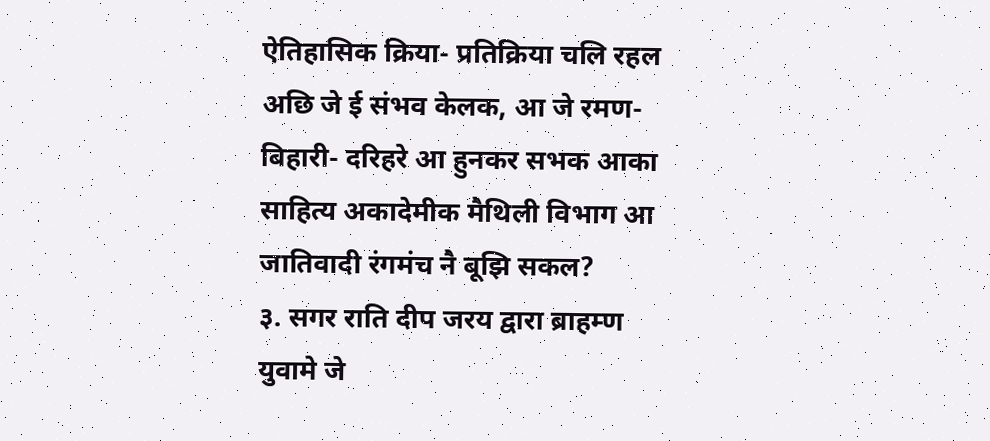ऐतिहासिक क्रिया- प्रतिक्रिया चलि रहल अछि जे ई संभव केलक, आ जे रमण-बिहारी- दरिहरे आ हुनकर सभक आका साहित्य अकादेमीक मैथिली विभाग आ जातिवादी रंगमंच नै बूझि सकल?
३. सगर राति दीप जरय द्वारा ब्राहम्ण युवामे जे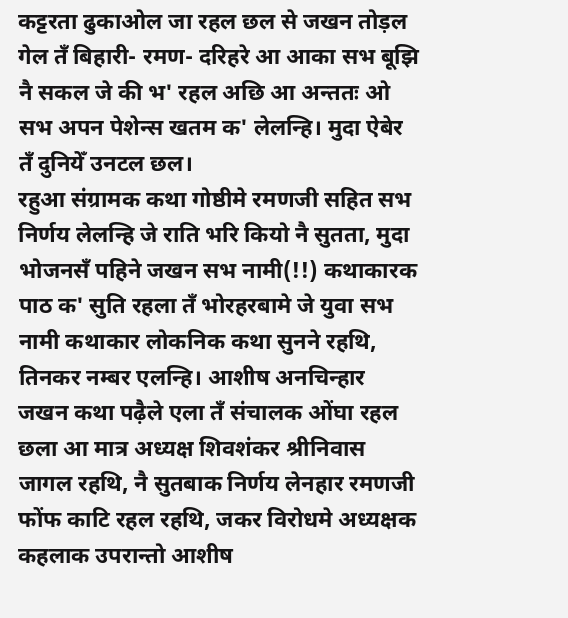कट्टरता ढुकाओल जा रहल छल से जखन तोड़ल गेल तँ बिहारी- रमण- दरिहरे आ आका सभ बूझि नै सकल जे की भ' रहल अछि आ अन्ततः ओ सभ अपन पेशेन्स खतम क' लेलन्हि। मुदा ऐबेर तँ दुनियेँ उनटल छल।
रहुआ संग्रामक कथा गोष्ठीमे रमणजी सहित सभ निर्णय लेलन्हि जे राति भरि कियो नै सुतता, मुदा भोजनसँ पहिने जखन सभ नामी(!!) कथाकारक पाठ क' सुति रहला तँ भोरहरबामे जे युवा सभ नामी कथाकार लोकनिक कथा सुनने रहथि, तिनकर नम्बर एलन्हि। आशीष अनचिन्हार जखन कथा पढ़ैले एला तँ संचालक ओंघा रहल छला आ मात्र अध्यक्ष शिवशंकर श्रीनिवास जागल रहथि, नै सुतबाक निर्णय लेनहार रमणजी फोंफ काटि रहल रहथि, जकर विरोधमे अध्यक्षक कहलाक उपरान्तो आशीष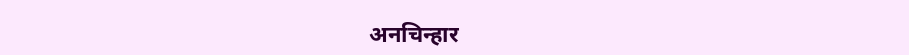अनचिन्हार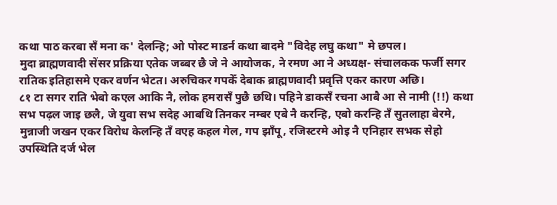कथा पाठ करबा सँ मना क' देलन्हि; ओ पोस्ट माडर्न कथा बादमे "विदेह लघु कथा" मे छपल।
मुदा ब्राह्मणवादी सेंसर प्रक्रिया एतेक जब्बर छै जे ने आयोजक, ने रमण आ ने अध्यक्ष- संचालकक फर्जी सगर रातिक इतिहासमे एकर वर्णन भेटत। अरुचिकर गपकेँ देबाक ब्राह्मणवादी प्रवृत्ति एकर कारण अछि।
८१ टा सगर राति भेबो कएल आकि नै, लोक हमरासँ पुछै छथि। पहिने डाकसँ रचना आबै आ से नामी (!!) कथा सभ पढ़ल जाइ छलै, जे युवा सभ सदेह आबथि तिनकर नम्बर एबे नै करन्हि, एबो करन्हि तँ सुतलाहा बेरमे, मुन्नाजी जखन एकर विरोध केलन्हि तँ वएह कहल गेल, गप झाँपू, रजिस्टरमे ओइ नै एनिहार सभक सेहो उपस्थिति दर्ज भेल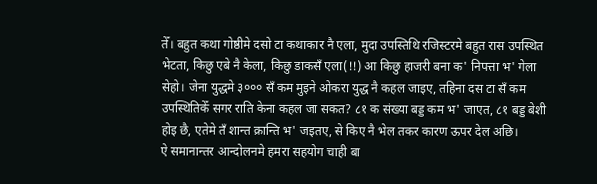तेँ। बहुत कथा गोष्ठीमे दसो टा कथाकार नै एला, मुदा उपस्तिथि रजिस्टरमे बहुत रास उपस्थित भेटता, किछु एबे नै केला, किछु डाकसँ एला(!!) आ किछु हाजरी बना क' निपत्ता भ' गेला सेहो। जेना युद्धमे ३००० सँ कम मुइने ओकरा युद्ध नै कहल जाइए, तहिना दस टा सँ कम उपस्थितिकेँ सगर राति केना कहल जा सकत? ८१ क संख्या बड्ड कम भ' जाएत, ८१ बड्ड बेशी होइ छै, एतेमे तँ शान्त क्रान्ति भ' जइतए, से किए नै भेल तकर कारण ऊपर देल अछि।
ऐ समानान्तर आन्दोलनमे हमरा सहयोग चाही बा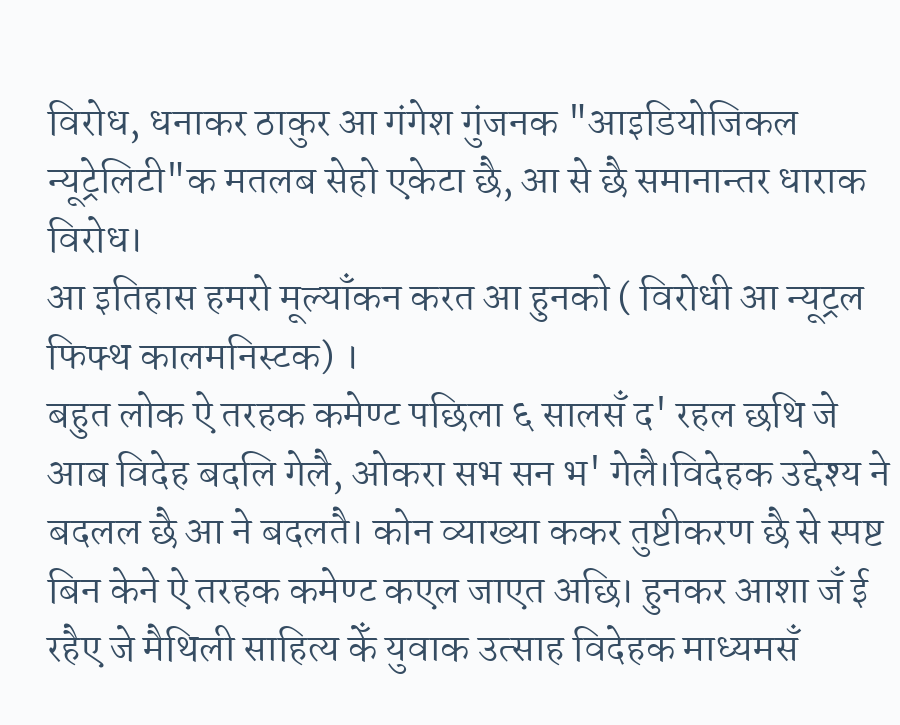विरोध, धनाकर ठाकुर आ गंगेश गुंजनक "आइडियोजिकल न्यूट्रेलिटी"क मतलब सेहो एकेटा छै, आ से छै समानान्तर धाराक विरोध।
आ इतिहास हमरो मूल्याँकन करत आ हुनको ( विरोधी आ न्यूट्रल फिफ्थ कालमनिस्टक) ।
बहुत लोक ऐ तरहक कमेण्ट पछिला ६ सालसँ द' रहल छथि जे आब विदेह बदलि गेलै, ओकरा सभ सन भ' गेलै।विदेहक उद्देश्य ने बदलल छै आ ने बदलतै। कोन व्याख्या ककर तुष्टीकरण छै से स्पष्ट बिन केने ऐ तरहक कमेण्ट कएल जाएत अछि। हुनकर आशा जँ ई रहैए जे मैथिली साहित्य केँ युवाक उत्साह विदेहक माध्यमसँ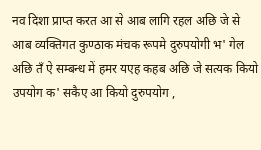नव दिशा प्राप्त करत आ से आब लागि रहल अछि जे से आब व्यक्तिगत कुण्ठाक मंचक रूपमे दुरुपयोगी भ' गेल अछि तँ ऐ सम्बन्ध में हमर यएह कहब अछि जे सत्यक कियो उपयोग क' सकैए आ कियो दुरुपयोग ,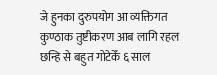जे हुनका दुरुपयोग आ व्यक्तिगत कुण्ठाक तुष्टीकरण आब लागि रहल छन्हि से बहुत गोटेकेँ ६ साल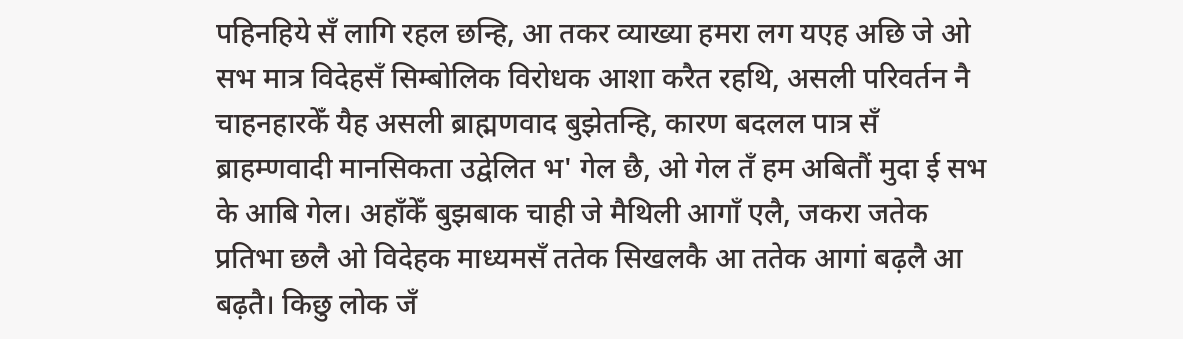पहिनहिये सँ लागि रहल छन्हि, आ तकर व्याख्या हमरा लग यएह अछि जे ओ सभ मात्र विदेहसँ सिम्बोलिक विरोधक आशा करैत रहथि, असली परिवर्तन नै चाहनहारकेँ यैह असली ब्राह्मणवाद बुझेतन्हि, कारण बदलल पात्र सँ ब्राहम्णवादी मानसिकता उद्वेलित भ' गेल छै, ओ गेल तँ हम अबितौं मुदा ई सभ के आबि गेल। अहाँकेँ बुझबाक चाही जे मैथिली आगाँ एलै, जकरा जतेक प्रतिभा छलै ओ विदेहक माध्यमसँ ततेक सिखलकै आ ततेक आगां बढ़लै आ बढ़तै। किछु लोक जँ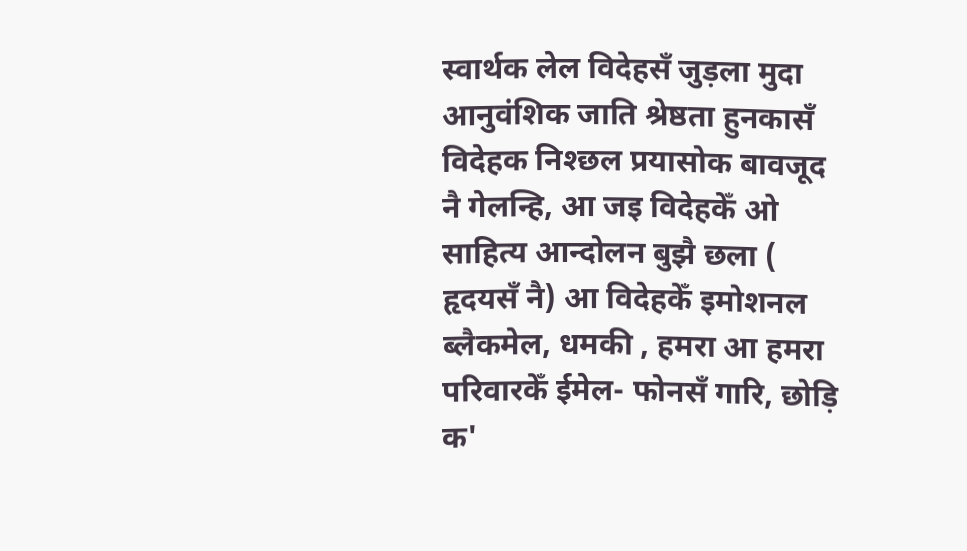स्वार्थक लेल विदेहसँ जुड़ला मुदा आनुवंशिक जाति श्रेष्ठता हुनकासँ विदेहक निश्छल प्रयासोक बावजूद नै गेलन्हि, आ जइ विदेहकेँ ओ साहित्य आन्दोलन बुझै छला ( हृदयसँ नै) आ विदेहकेँ इमोशनल ब्लैकमेल, धमकी , हमरा आ हमरा परिवारकेँ ईमेल- फोनसँ गारि, छोड़ि क'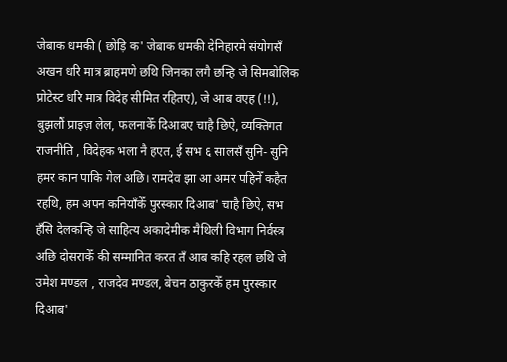जेबाक धमकी ( छोड़ि क' जेबाक धमकी देनिहारमे संयोगसँ अखन धरि मात्र ब्राहमणे छथि जिनका लगै छन्हि जे सिमबोलिक प्रोटेस्ट धरि मात्र विदेह सीमित रहितए), जे आब वएह (!!), बुझलौं प्राइज़ लेल, फलनाकेँ दिआबए चाहै छिऐ, व्यक्तिगत राजनीति , विदेहक भला नै हएत, ई सभ ६ सालसँ सुनि- सुनि हमर कान पाकि गेल अछि। रामदेव झा आ अमर पहिनेँ कहैत रहथि, हम अपन कनियाँकेँ पुरस्कार दिआब' चाहै छिऐ, सभ हँसि देलकन्हि जे साहित्य अकादेमीक मैथिली विभाग निर्वस्त्र अछि दोसराकेँ की सम्मानित करत तँ आब कहि रहल छथि जे उमेश मण्डल , राजदेव मण्डल, बेचन ठाकुरकेँ हम पुरस्कार दिआब'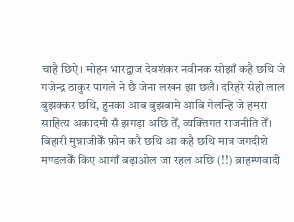चाहै छिऐ। मोहन भारद्वाज देवशंकर नवीनक सोझाँ कहै छथि जे गजेन्द्र ठाकुर पागले ने छै जेना लखन झा छलै। दरिहरे सेहो लाल बुझक्कर छथि, हुनका आब बुझबामे आबि गेलन्हि जे हमरा साहित्य अकादमी सँ झगड़ा अछि तेँ, व्यक्तिगत राजनीति तेँ। बिहारी मुन्नाजीकेँ फ़ोन करै छथि आ कहै छथि मात्र जगदीशे मण्डलकेँ किए आगाँ बढ़ाओल जा रहल अछि (!!) ब्राहम्णवादी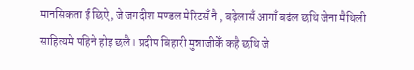मानसिकता ई छिऐ, जे जगदीश मण्डल मेरिटसँ नै , बढ़ेलासँ आगाँ बढंल छथि जेना मैथिली साहित्यमे पहिने होइ छलै। प्रदीप बिहारी मुन्नाजीकेँ कहै छथि जे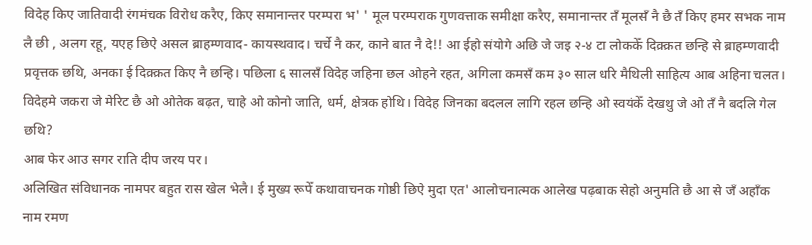विदेह किए जातिवादी रंगमंचक विरोध करैए, किए समानान्तर परम्परा भ' ' मूल परम्पराक गुणवत्ताक समीक्षा करैए, समानान्तर तँ मूलसँ नै छै तँ किए हमर सभक नाम लै छी , अलग रहू, यएह छिऐ असल ब्राहम्णवाद- कायस्थवाद। चर्चे नै कर, काने बात नै दे!! आ ईहो संयोगे अछि जे जइ २-४ टा लोककेँ दिक़्क़त छन्हि से ब्राहम्णवादी प्रवृत्तक छथि, अनका ई दिक़्क़त किए नै छन्हि। पछिला ६ सालसँ विदेह जहिना छल ओहने रहत, अगिला कमसँ कम ३० साल धरि मैथिली साहित्य आब अहिना चलत। विदेहमे जकरा जे मेरिट छै ओ ओतेक बढ़त, चाहे ओ कोनो जाति, धर्म, क्षेत्रक होथि। विदेह जिनका बदलल लागि रहल छन्हि ओ स्वयंकेँ देखथु जे ओ तँ नै बदलि गेल छथि?
आब फेर आउ सगर राति दीप जरय पर।
अलिखित संविधानक नामपर बहुत रास खेल भेलै। ई मुख्य रूपेँ कथावाचनक गोष्ठी छिऐ मुदा एत' आलोचनात्मक आलेख पढ़बाक सेहो अनुमति छै आ से जँ अहाँक नाम रमण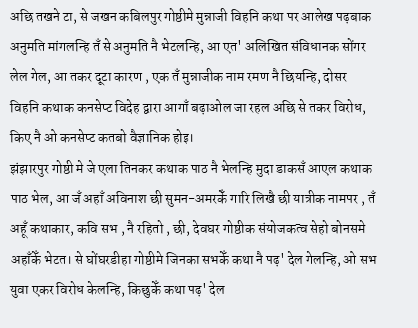अछि तखने टा, से जखन कबिलपुर गोष्ठीमे मुन्नाजी विहनि कथा पर आलेख पढ़बाक अनुमति मांगलन्हि तँ से अनुमति नै भेटलन्हि, आ एत' अलिखित संविधानक सोंगर लेल गेल, आ तकर दूटा कारण , एक तँ मुन्नाजीक नाम रमण नै छियन्हि, दोसर विहनि कथाक कनसेप्ट विदेह द्वारा आगाँ बढ़ाओल जा रहल अछि से तकर विरोध, किए नै ओ कनसेप्ट कतबो वैज्ञानिक होइ।
झंझारपुर गोष्ठी मे जे एला तिनकर कथाक पाठ नै भेलन्हि मुदा डाकसँ आएल कथाक पाठ भेल, आ जँ अहाँ अविनाश छी सुमन-अमरकेँ गारि लिखै छी यात्रीक नामपर , तँ अहूँ कथाकार, कवि सभ , नै रहितो , छी, देवघर गोष्ठीक संयोजकत्व सेहो बोनसमे अहाँकेँ भेटत। से घोंघरडीहा गोष्ठीमे जिनका सभकेँ कथा नै पढ़' देल गेलन्हि, ओ सभ युवा एकर विरोध केलन्हि, किछुकेँ कथा पढ़' देल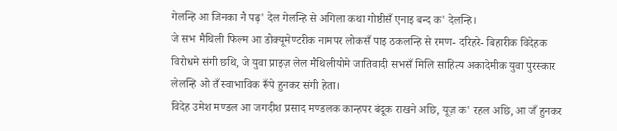गेलन्हि आ जिनका नै पढ़' देल गेलन्हि से अगिला कथा गोष्ठीसँ एनाइ बन्द क' देलन्हि।
जे सभ मैथिली फिल्म आ डोक्यूमेण्टरीक नामपर लोकसँ पाइ ठकलन्हि से रमण- दरिहरे- बिहारीक विदेहक विरोधमे संगी छथि, जे युवा प्राइज़ लेल मैथिलीयोमे जातिवादी सभसँ मिलि साहित्य अकादेमीक युवा पुरस्कार लेलन्हि ओ तँ स्वाभाविक रूँपे हुनकर संगी हेता।
विदेह उमेश मण्डल आ जगदीश प्रसाद मण्डलक कान्हपर बंदूक राखने अछि, यूज़ क' रहल अछि, आ जँ हुनकर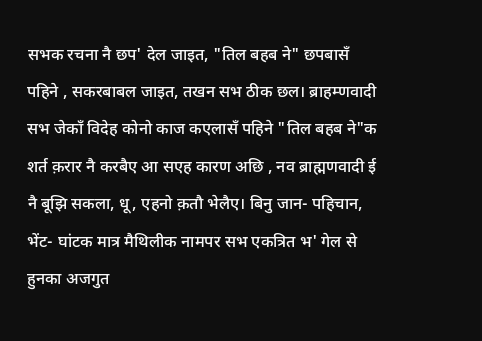सभक रचना नै छप' देल जाइत, "तिल बहब ने" छपबासँ पहिने , सकरबाबल जाइत, तखन सभ ठीक छल। ब्राहम्णवादी सभ जेकाँ विदेह कोनो काज कएलासँ पहिने "तिल बहब ने"क शर्त क़रार नै करबैए आ सएह कारण अछि , नव ब्राह्मणवादी ई नै बूझि सकला, धू, एहनो क़तौ भेलैए। बिनु जान- पहिचान, भेंट- घांटक मात्र मैथिलीक नामपर सभ एकत्रित भ' गेल से हुनका अजगुत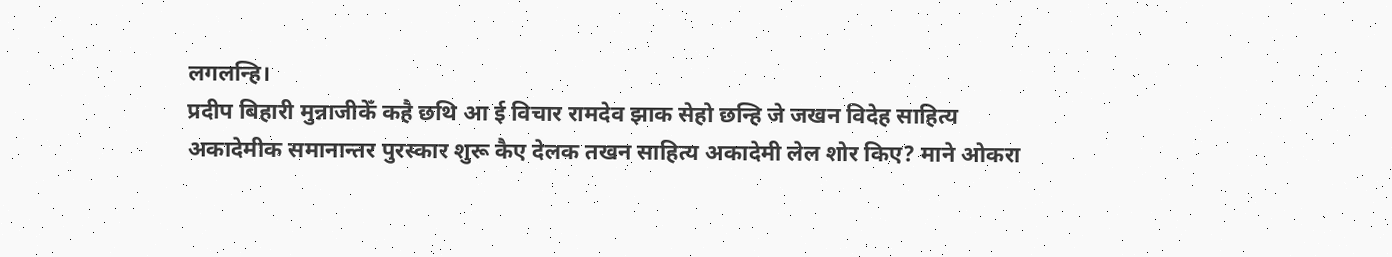लगलन्हि।
प्रदीप बिहारी मुन्नाजीकेँ कहै छथि आ ई विचार रामदेव झाक सेहो छन्हि जे जखन विदेह साहित्य अकादेमीक समानान्तर पुरस्कार शुरू कैए देलक तखन साहित्य अकादेमी लेल शोर किए? माने ओकरा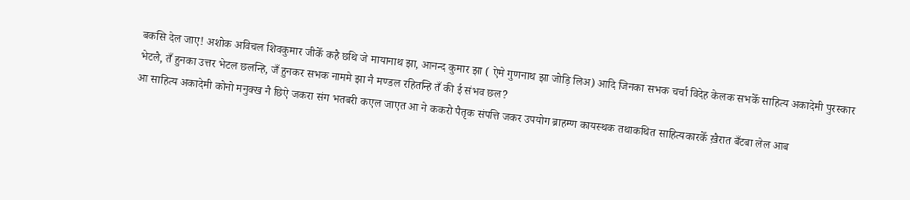बकसि देल जाए! अशोक अविचल शिवकुमार जीकेँ कहै छथि जे मायानाथ झा, आनन्द कुमार झा ( ऐमे गुणनाथ झा जोड़ि लिअ) आदि जिनका सभक चर्चा विदेह केलक सभकेँ साहित्य अकादेमी पुरस्कार भेटलै, तँ हुनका उत्तर भेटल छलन्हि, जँ हुनकर सभक नाममे झा नै मण्डल रहितन्हि तँ की ई संभव छल?
आ साहित्य अकादेमी कोनो मनुक्ख नै छिऐ जकरा संग भतबरी कएल जाएत आ ने ककरो पैतृक संपत्ति जकर उपयोग ब्राहम्ण कायस्थक तथाकथित साहित्यकारकेँ ख़ैरात बँटबा लेल आब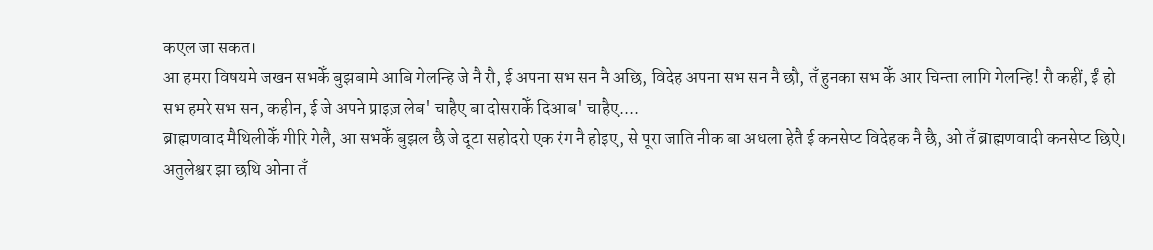कएल जा सकत।
आ हमरा विषयमे जखन सभकेँ बुझबामे आबि गेलन्हि जे नै रौ, ई अपना सभ सन नै अछि, विदेह अपना सभ सन नै छौ, तँ हुनका सभ केँ आर चिन्ता लागि गेलन्हि! रौ कहीं, ईं हो सभ हमरे सभ सन, कहीन, ई जे अपने प्राइज़ लेब' चाहैए बा दोसराकेँ दिआब' चाहैए....
ब्राह्मणवाद मैथिलीकेँ गीरि गेलै, आ सभकेँ बुझल छै जे दूटा सहोदरो एक रंग नै होइए, से पूरा जाति नीक बा अधला हेतै ई कनसेप्ट विदेहक नै छै, ओ तँ ब्राह्मणवादी कनसेप्ट छिऐ।
अतुलेश्वर झा छथि ओना तँ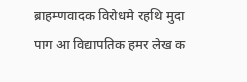ब्राहम्णवादक विरोधमे रहथि मुदा पाग आ विद्यापतिक हमर लेख क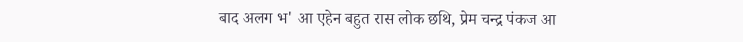बाद अलग भ' आ एहेन बहुत रास लोक छथि, प्रेम चन्द्र पंकज आ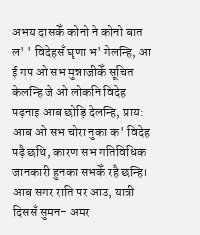अभय दासकेँ कोनो ने कोनो बात ल' ' विदेहसँ घृणा भ' गेलन्हि, आ ई गप ओ सभ मुन्नाजीकेँ सूचित केलन्हि जे ओ लोकनि विदेह पढ़नाइ आब छोड़ि देलन्हि, प्राय: आब ओ सभ चोरा नुका क' विदेह पढ़ै छथि, कारण सभ गतिविधिक जानकारी हुनका सभकेँ रहै छन्हि।
आब सगर राति पर आउ, यात्री दिससँ सुमन- अमर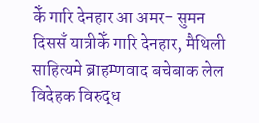केँ गारि देनहार आ अमर- सुमन दिससँ यात्रीकेँ गारि देनहार, मैथिली साहित्यमे ब्राहम्णवाद बचेबाक लेल विदेहक विरुद्ध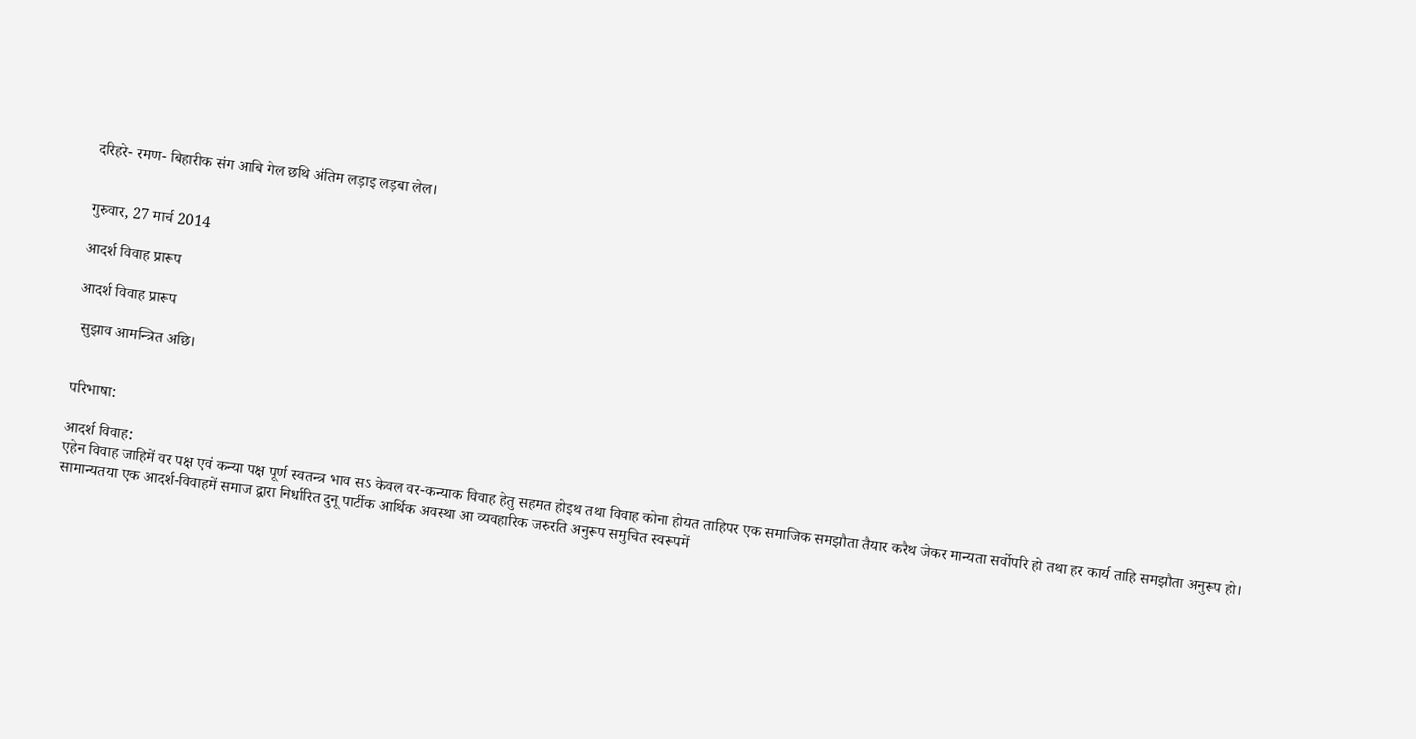दरिहरे- रमण- बिहारीक संग आबि गेल छथि अंतिम लड़ाइ लड़बा लेल।


गुरुवार, 27 मार्च 2014

आदर्श विवाह प्रारूप

आदर्श विवाह प्रारूप

 सुझाव आमन्त्रित अछि।


परिभाषा:

आदर्श विवाह:
एहेन विवाह जाहिमें वर पक्ष एवं कन्या पक्ष पूर्ण स्वतन्त्र भाव सऽ केवल वर-कन्याक विवाह हेतु सहमत होइथ तथा विवाह कोना होयत ताहिपर एक समाजिक समझौता तैयार करैथ जेकर मान्यता सर्वोपरि हो तथा हर कार्य ताहि समझौता अनुरूप हो। सामान्यतया एक आदर्श-विवाहमें समाज द्वारा निर्धारित दुनू पार्टीक आर्थिक अवस्था आ व्यवहारिक जरुरति अनुरूप समुचित स्वरूपमें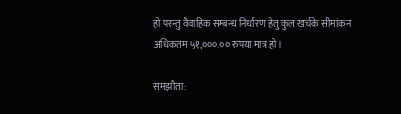हो परन्तु वैवाहिक सम्बन्ध निर्धारण हेतु कुल खर्चके सीमांकन अधिकतम ५१,०००.०० रुपया मात्र हो।

समझौता: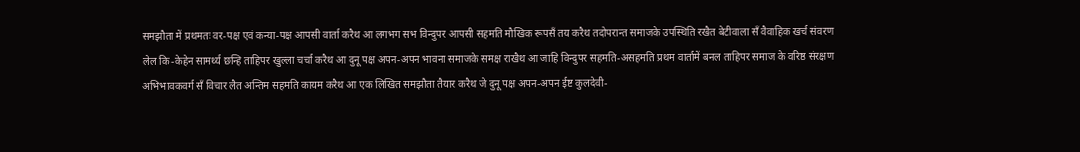समझौता में प्रथमतः वर-पक्ष एवं कन्या-पक्ष आपसी वार्ता करैथ आ लगभग सभ विन्दुपर आपसी सहमति मौखिक रूपसँ तय करैथ तदोपरान्त समाजके उपस्थिति रखैत बेटीवाला सँ वैवाहिक खर्च संवरण लेल कि-केहेन सामर्थ्य छन्हि ताहिपर खुल्ला चर्चा करैथ आ दुनू पक्ष अपन-अपन भावना समाजके समक्ष राखैथ आ जाहि विन्दुपर सहमति-असहमति प्रथम वार्तामें बनल ताहिपर समाज के वरिष्ठ संरक्षण अभिभावकवर्ग सँ विचार लैत अन्तिम सहमति कायम करैथ आ एक लिखित समझौता तैयार करैथ जे दुनू पक्ष अपन-अपन ईष्ट कुलदेवी-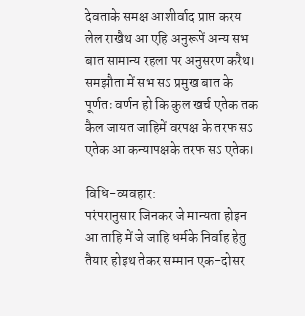देवताके समक्ष आशीर्वाद प्राप्त करय लेल राखैथ आ एहि अनुरूपें अन्य सभ बात सामान्य रहला पर अनुसरण करैथ। समझौता में सभ सऽ प्रमुख बात के पूर्णतः वर्णन हो कि कुल खर्च एतेक तक कैल जायत जाहिमें वरपक्ष के तरफ सऽ एतेक आ कन्यापक्षके तरफ सऽ एतेक।

विधि-व्यवहार:
परंपरानुसार जिनकर जे मान्यता होइन आ ताहि में जे जाहि धर्मके निर्वाह हेतु तैयार होइथ तेकर सम्मान एक-दोसर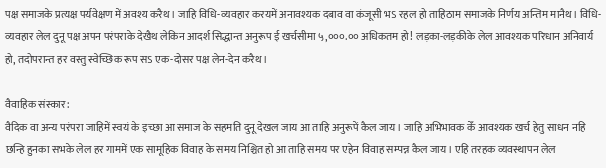पक्ष समाजके प्रत्यक्ष पर्यवेक्षण में अवश्य करैथ। जाहि विधि-व्यवहार करयमें अनावश्यक दबाव वा कंजूसी भऽ रहल हो ताहिठाम समाजके निर्णय अन्तिम मानैथ। विधि-व्यवहार लेल दुनू पक्ष अपन परंपराके देखैथ लेकिन आदर्श सिद्धान्त अनुरूप ई खर्चसीमा ५,०००.०० अधिकतम हो! लड़का-लड़कीके लेल आवश्यक परिधान अनिवार्य हो, तदोपरान्त हर वस्तु स्वेच्छिक रूप सऽ एक-दोसर पक्ष लेन-देन करैथ।

वैवाहिक संस्कार:
वैदिक वा अन्य परंपरा जाहिमें स्वयं के इच्छा आ समाज के सहमति दुनू देखल जाय आ ताहि अनुरूपें कैल जाय। जाहि अभिभावक केँ आवश्यक खर्च हेतु साधन नहि छन्हि हुनका सभके लेल हर गाममें एक सामूहिक विवाह के समय निश्चित हो आ ताहि समय पर एहेन विवाह सम्पन्न कैल जाय। एहि तरहक व्यवस्थापन लेल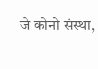जे कोनो संस्था,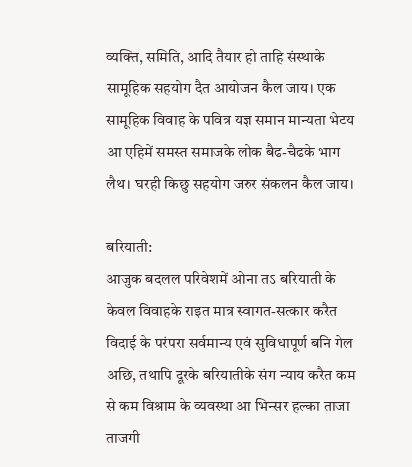व्यक्ति, समिति, आदि तैयार हो ताहि संस्थाके सामूहिक सहयोग दैत आयोजन कैल जाय। एक सामूहिक विवाह के पवित्र यज्ञ समान मान्यता भेटय आ एहिमें समस्त समाजके लोक बैढ-चैढके भाग लैथ। घरही किछु सहयोग जरुर संकलन कैल जाय।

बरियाती:
आजुक बदलल परिवेशमें ओना तऽ बरियाती के केवल विवाहके राइत मात्र स्वागत-सत्कार करैत विदाई के परंपरा सर्वमान्य एवं सुविधापूर्ण बनि गेल अछि, तथापि दूरके बरियातीके संग न्याय करैत कम से कम विश्राम के व्यवस्था आ भिन्सर हल्का ताजा ताजगी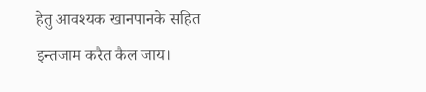हेतु आवश्यक खानपानके सहित इन्तजाम करैत कैल जाय।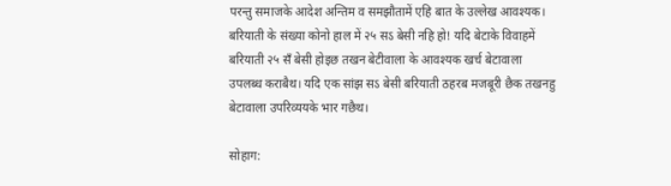परन्तु समाजके आदेश अन्तिम व समझौतामें एहि बात के उल्लेख आवश्यक। बरियाती के संख्या कोनो हाल में २५ सऽ बेसी नहि हो! यदि बेटाके विवाहमें बरियाती २५ सँ बेसी होइछ तखन बेटीवाला के आवश्यक खर्च बेटावाला उपलब्ध कराबैथ। यदि एक सांझ सऽ बेसी बरियाती ठहरब मजबूरी छैक तखनहु बेटावाला उपरिव्ययके भार गछैथ।

सोहाग: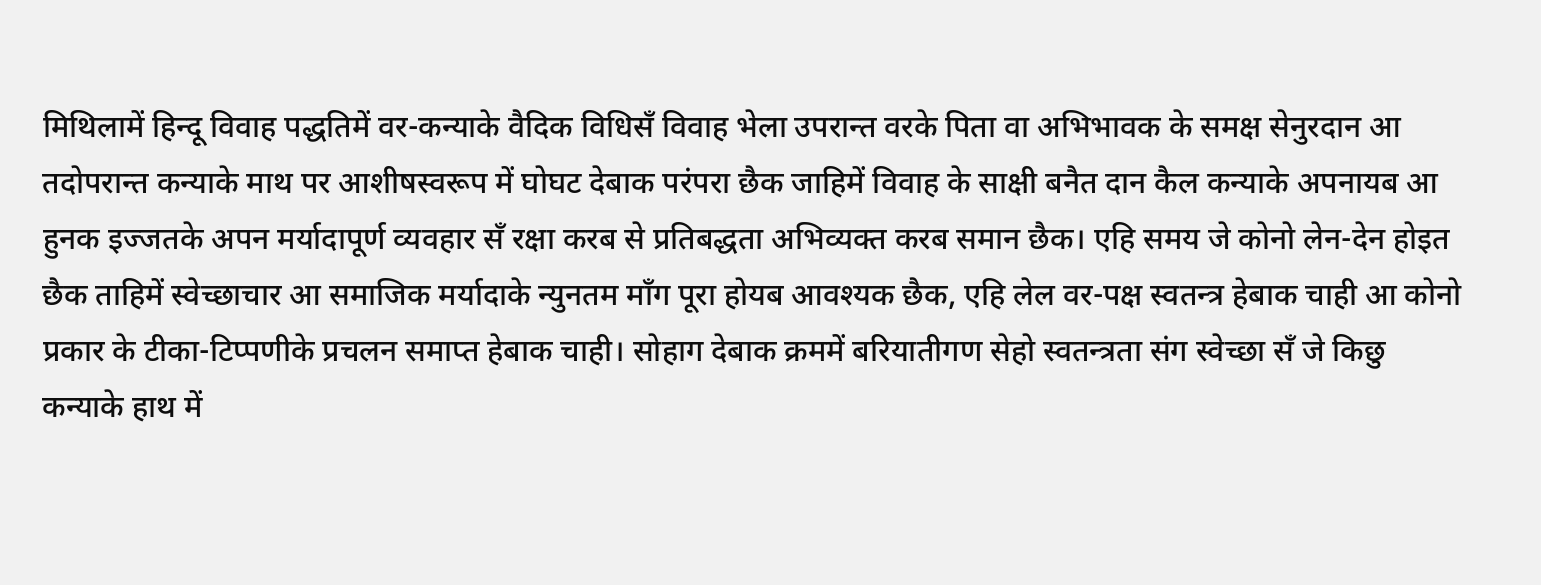मिथिलामें हिन्दू विवाह पद्धतिमें वर-कन्याके वैदिक विधिसँ विवाह भेला उपरान्त वरके पिता वा अभिभावक के समक्ष सेनुरदान आ तदोपरान्त कन्याके माथ पर आशीषस्वरूप में घोघट देबाक परंपरा छैक जाहिमें विवाह के साक्षी बनैत दान कैल कन्याके अपनायब आ हुनक इज्जतके अपन मर्यादापूर्ण व्यवहार सँ रक्षा करब से प्रतिबद्धता अभिव्यक्त करब समान छैक। एहि समय जे कोनो लेन-देन होइत छैक ताहिमें स्वेच्छाचार आ समाजिक मर्यादाके न्युनतम माँग पूरा होयब आवश्यक छैक, एहि लेल वर-पक्ष स्वतन्त्र हेबाक चाही आ कोनो प्रकार के टीका-टिप्पणीके प्रचलन समाप्त हेबाक चाही। सोहाग देबाक क्रममें बरियातीगण सेहो स्वतन्त्रता संग स्वेच्छा सँ जे किछु कन्याके हाथ में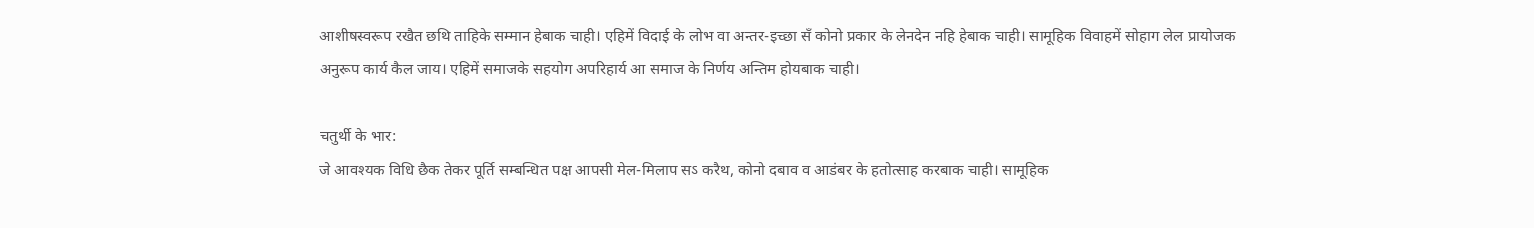आशीषस्वरूप रखैत छथि ताहिके सम्मान हेबाक चाही। एहिमें विदाई के लोभ वा अन्तर-इच्छा सँ कोनो प्रकार के लेनदेन नहि हेबाक चाही। सामूहिक विवाहमें सोहाग लेल प्रायोजक अनुरूप कार्य कैल जाय। एहिमें समाजके सहयोग अपरिहार्य आ समाज के निर्णय अन्तिम होयबाक चाही।

चतुर्थी के भार:
जे आवश्यक विधि छैक तेकर पूर्ति सम्बन्धित पक्ष आपसी मेल-मिलाप सऽ करैथ, कोनो दबाव व आडंबर के हतोत्साह करबाक चाही। सामूहिक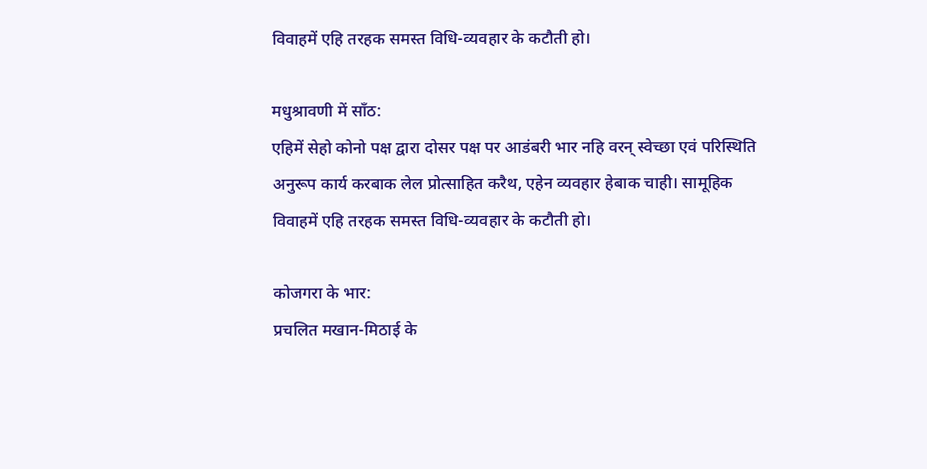विवाहमें एहि तरहक समस्त विधि-व्यवहार के कटौती हो।

मधुश्रावणी में साँठ:
एहिमें सेहो कोनो पक्ष द्वारा दोसर पक्ष पर आडंबरी भार नहि वरन्‌ स्वेच्छा एवं परिस्थिति अनुरूप कार्य करबाक लेल प्रोत्साहित करैथ, एहेन व्यवहार हेबाक चाही। सामूहिक विवाहमें एहि तरहक समस्त विधि-व्यवहार के कटौती हो।

कोजगरा के भार:
प्रचलित मखान-मिठाई के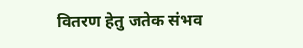वितरण हेतु जतेक संभव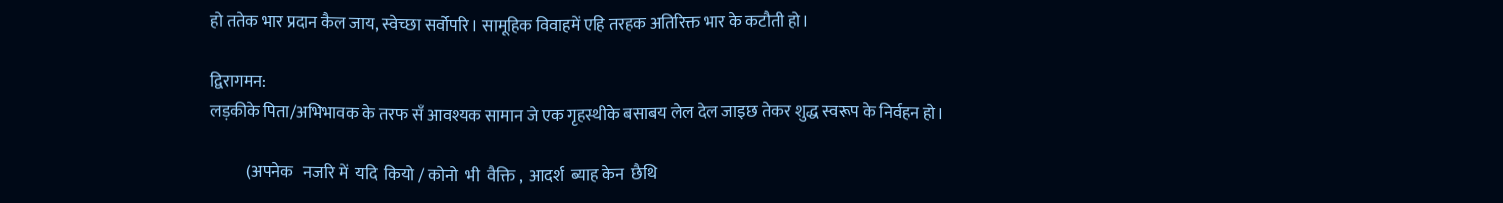हो ततेक भार प्रदान कैल जाय, स्वेच्छा सर्वोपरि। सामूहिक विवाहमें एहि तरहक अतिरिक्त भार के कटौती हो।

द्विरागमन:
लड़कीके पिता/अभिभावक के तरफ सँ आवश्यक सामान जे एक गृहस्थीके बसाबय लेल देल जाइछ तेकर शुद्ध स्वरूप के निर्वहन हो।

           (अपनेक   नजरि में  यदि  कियो / कोनो  भी  वैक्ति ,  आदर्श  ब्याह केन  छैथि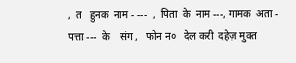,  त   हुनक  नाम - ---  ,  पिता  के  नाम ---, गामक  अता - पत्ता ---  के    संग ,   फोन न०   देल करी  दहेज़ मुक्त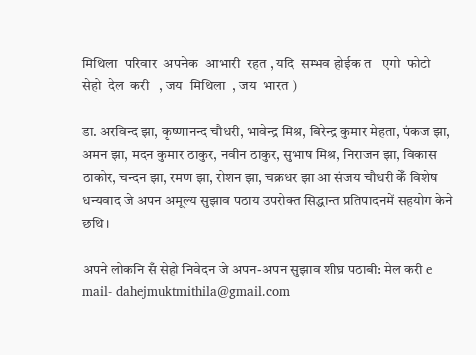मिथिला  परिवार  अपनेक  आभारी  रहत , यदि  सम्भव होईक त   एगो  फोटो   सेहो  देल  करी   , जय  मिथिला  , जय  भारत )

डा. अरविन्द झा, कृष्णानन्द चौधरी, भावेन्द्र मिश्र, बिरेन्द्र कुमार मेहता, पंकज झा, अमन झा, मदन कुमार ठाकुर, नवीन ठाकुर, सुभाष मिश्र, निराजन झा, विकास ठाकोर, चन्दन झा, रमण झा, रोशन झा, चक्रधर झा आ संजय चौधरी केँ विशेष धन्यवाद जे अपन अमूल्य सुझाव पठाय उपरोक्त सिद्धान्त प्रतिपादनमें सहयोग केने छथि।

अपने लोकनि सँ सेहो निवेदन जे अपन-अपन सुझाव शीघ्र पठाबी: मेल करी e mail- dahejmuktmithila@gmail.com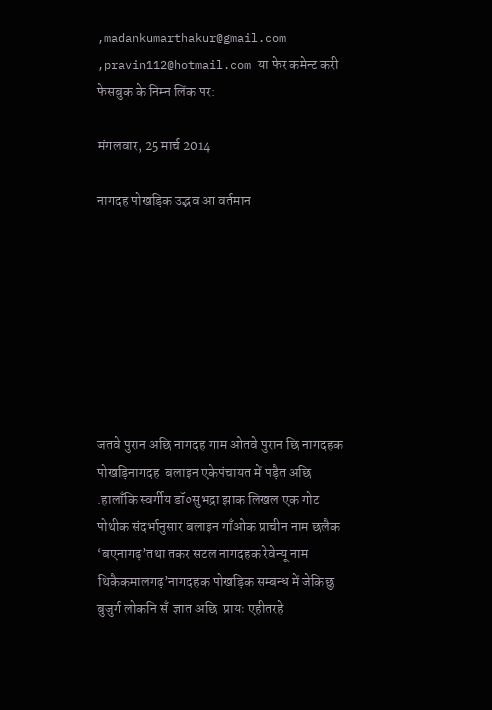,madankumarthakur@gmail.com ,pravin112@hotmail.com या फेर कमेन्ट करी फेसबुक के निम्न लिंक पर:

मंगलवार, 25 मार्च 2014

नागदह पोखड़िक उद्भव आ वर्तमान








जतवे पुरान अछि नागदह गाम ओतवे पुरान छि नागदहक पोखड़िनागदह  बलाइन एकेपंचायत में पड़ैत अछि .हालाँकि स्वर्गीय डॉ०सुभद्रा झाक लिखल एक गोट पोथीक संदर्भानुसार बलाइन गाँओक प्राचीन नाम छलैक ‘बएनागढ़’तथा तकर सटल नागदहक रेवेन्यू नाम  थिकैकमालगढ़’नागदहक पोखड़िक सम्बन्ध में जेकिछु बुजुर्ग लोकनि सँ  ज्ञात अछि  प्रायः एहीतरहे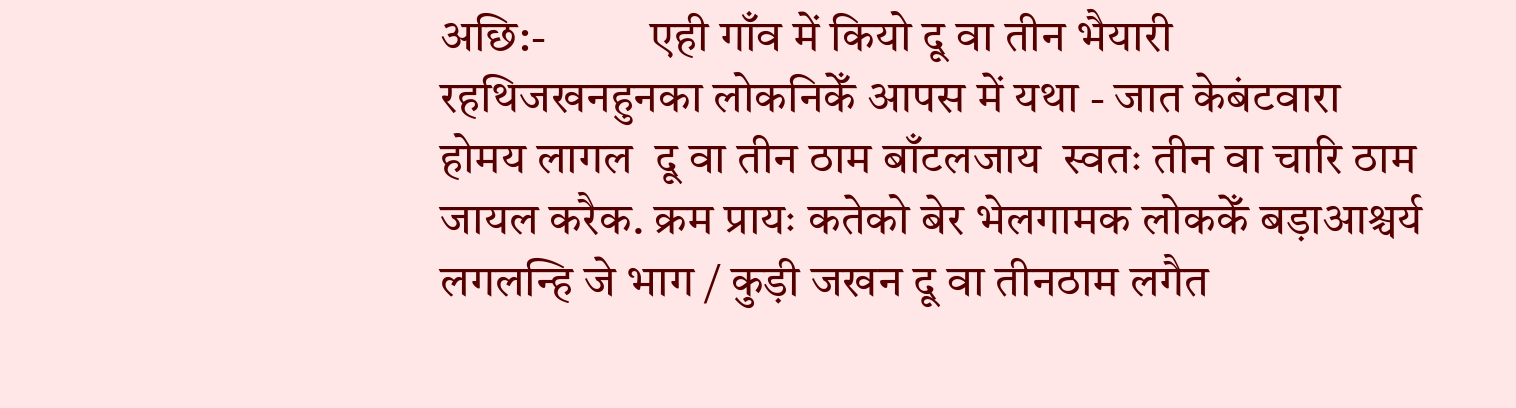अछि:-           एही गाँव में कियो दू वा तीन भैयारी रहथिजखनहुनका लोकनिकेँ आपस में यथा - जात केबंटवारा  होमय लागल  दू वा तीन ठाम बाँटलजाय  स्वतः तीन वा चारि ठाम  जायल करैक. क्रम प्रायः कतेको बेर भेलगामक लोककेँ बड़ाआश्चर्य लगलन्हि जे भाग / कुड़ी जखन दू वा तीनठाम लगैत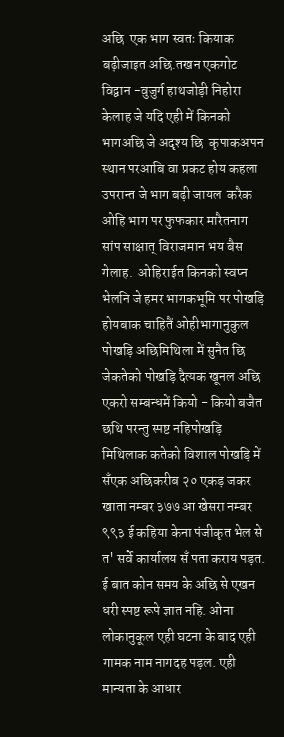अछि  एक भाग स्वतः कियाक बढ़ीजाइत अछि.तखन एकगोट विद्वान -वुजुर्ग हाथजोड़ी निहोरा केलाह जे यदि एही में किनको भागअछि जे अदृश्य छि  कृपाकअपन स्थान परआबि वा प्रकट होय कहला उपरान्त जे भाग बढ़ी जायल  करैक ओहि भाग पर फुफकार मारैतनाग सांप साक्षात् विराजमान भय बैस गेलाह.  ओहिराईत किनको स्वप्न भेलनि जे हमर भागकभूमि पर पोखड़ि होयबाक चाहितैं ओहीभागानुकुल पोखड़ि अछिमिथिला में सुनैत छि जेकतेको पोखड़ि दैत्यक खूनल अछि एकरो सम्बन्धमें कियो - कियो बजैत छथि परन्तु स्पष्ट नहिपोखड़ि मिथिलाक कतेको विशाल पोखड़ि में सँएक अछिकरीब २० एकड़ जकर खाता नम्बर ३७७ आ खेसरा नम्बर ९९३ ई कहिया केना पंजीकृत भेल से त' सर्वे कार्यालय सँ पता कराय पड़त. ई बात कोन समय के अछि से एखन धरी स्पष्ट रूपे ज्ञात नहि. ओना लोकानुकूल एही घटना के बाद एही गामक नाम नागदह पड़ल. एही मान्यता के आधार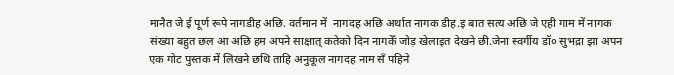मानैत जे ई पूर्ण रूपे नागडीह अछि. वर्तमान में  नागदह अछि अर्थात नागक डीह.इ बात सत्य अछि जे एही गाम में नागक संख्या बहुत छल आ अछि हम अपने साक्षात् कतेको दिन नागकेँ जोड़ खेलाइत देखने छी.जेना स्वर्गीय डॉ० सुभद्रा झा अपन एक गोट पुस्तक में लिखने छथि ताहि अनुकूल नागदह नाम सँ पहिने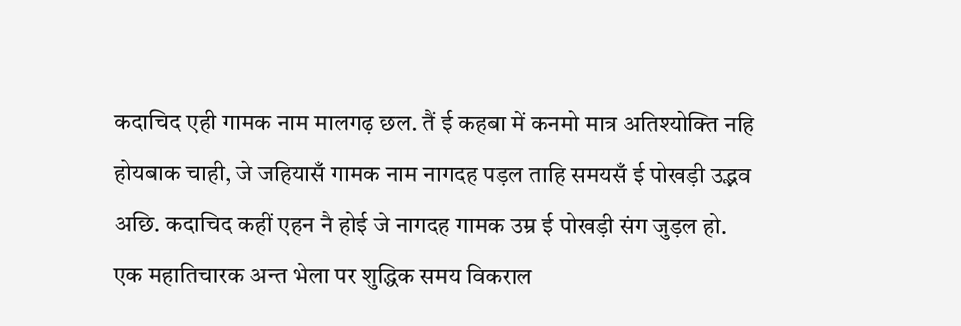कदाचिद एही गामक नाम मालगढ़ छल. तैं ई कहबा में कनमो मात्र अतिश्योक्ति नहि होयबाक चाही, जे जहियासँ गामक नाम नागदह पड़ल ताहि समयसँ ई पोखड़ी उद्भव अछि. कदाचिद कहीं एहन नै होई जे नागदह गामक उम्र ई पोखड़ी संग जुड़ल हो.
एक महातिचारक अन्त भेला पर शुद्धिक समय विकराल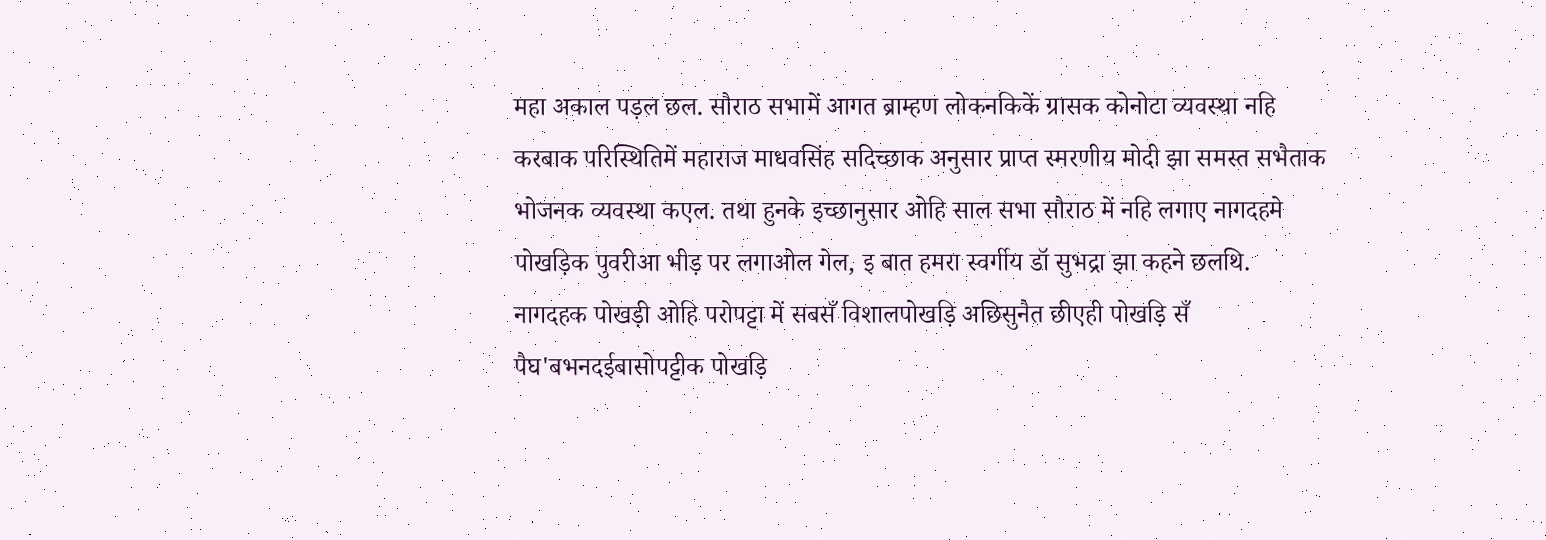महा अकाल पड़ल छल. सौराठ सभामें आगत ब्राम्हण लोकनकिकें ग्रासक कोनोटा व्यवस्था नहि करबाक परिस्थितिमें महाराज माधवसिंह सदिच्छाक अनुसार प्राप्त स्मरणीय मोदी झा समस्त सभैताक भोजनक व्यवस्था कएल. तथा हुनके इच्छानुसार ओहि साल सभा सौराठ में नहि लगाए नागदहमे पोखड़िक पुवरीआ भीड़ पर लगाओल गेल, इ बात हमरा स्वर्गीय डॉ सुभद्रा झा कहने छलथि.
नागदहक पोखड़ी ओहि परोपट्टा में सबसँ विशालपोखड़ि अछिसुनैत छीएही पोखड़ि सँ पैघ'बभनदईबासोपट्टीक पोखड़ि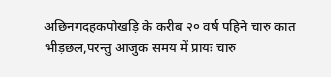अछिनगदहकपोखड़ि के करीब २० वर्ष पहिने चारु कात भीड़छल,परन्तु आजुक समय में प्रायः चारु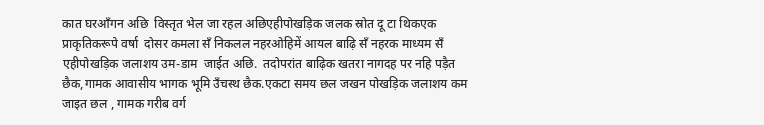कात घरआँगन अछि  विस्तृत भेल जा रहल अछिएहीपोखड़िक जलक स्रोत दू टा थिकएक  प्राकृतिकरूपे वर्षा  दोसर कमला सँ निकलल नहरओहिमें आयल बाढ़ि सँ नहरक माध्यम सँ एहीपोखड़िक जलाशय उम-डाम  जाईत अछि.  तदोपरांत बाढ़िक खतरा नागदह पर नहि पड़ैत छैक,गामक आवासीय भागक भूमि उँचस्थ छैक.एकटा समय छल जखन पोखड़िक जलाशय कम जाइत छल , गामक गरीब वर्ग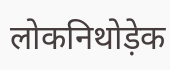लोकनिथोड़ेक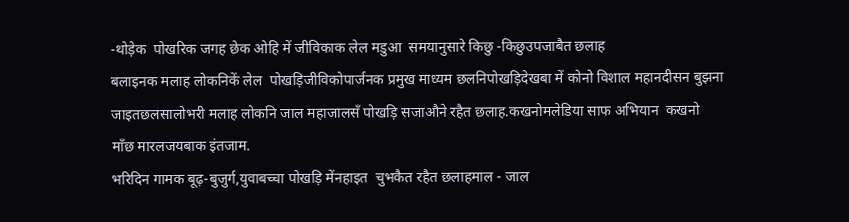-थोड़ेक  पोखरिक जगह छेक ओहि में जीविकाक लेल मडुआ  समयानुसारे किछु -किछुउपजाबैत छलाह
बलाइनक मलाह लोकनिकें लेल  पोखड़िजीविकोपार्जनक प्रमुख माध्यम छलनिपोखड़िदेखबा में कोनो विशाल महानदीसन बुझना जाइतछलसालोभरी मलाह लोकनि जाल महाजालसँ पोखड़ि सजाऔने रहैत छलाह.कखनोमलेडिया साफ अभियान  कखनो माँछ मारलजयबाक इंतजाम.
भरिदिन गामक बूढ़-बुजुर्ग,युवाबच्चा पोखड़ि मेंनहाइत  चुभकैत रहैत छलाहमाल - जाल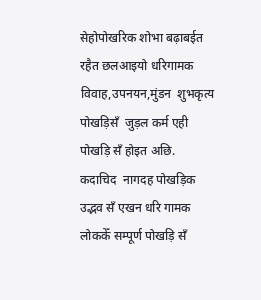सेहोपोखरिक शोभा बढ़ाबईत रहैत छलआइयो धरिगामक विवाह,उपनयन,मुंडन  शुभकृत्य पोखड़िसँ  जुड़ल कर्म एही पोखड़ि सँ होइत अछि.  कदाचिद  नागदह पोखड़िक उद्भव सँ एखन धरि गामक लोककेँ सम्पूर्ण पोखड़ि सँ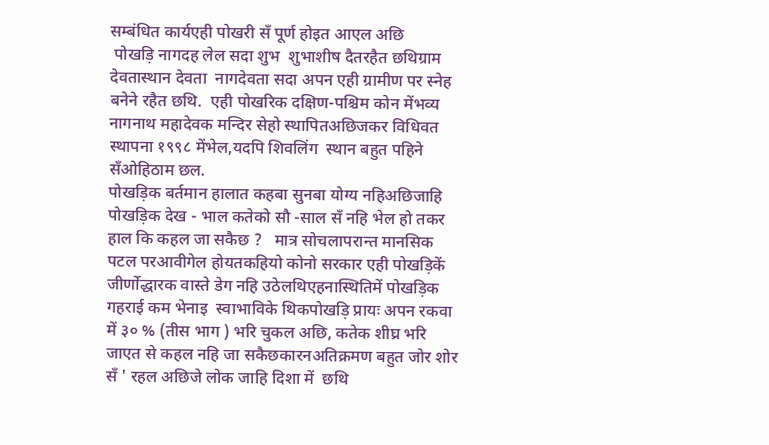सम्बंधित कार्यएही पोखरी सँ पूर्ण होइत आएल अछि
 पोखड़ि नागदह लेल सदा शुभ  शुभाशीष दैतरहैत छथिग्राम देवतास्थान देवता  नागदेवता सदा अपन एही ग्रामीण पर स्नेह बनेने रहैत छथि.  एही पोखरिक दक्षिण-पश्चिम कोन मेंभव्य नागनाथ महादेवक मन्दिर सेहो स्थापितअछिजकर विधिवत स्थापना १९९८ मेंभेल,यदपि शिवलिंग  स्थान बहुत पहिने सँओहिठाम छल.
पोखड़िक बर्तमान हालात कहबा सुनबा योग्य नहिअछिजाहि पोखड़िक देख - भाल कतेको सौ -साल सँ नहि भेल हो तकर हाल कि कहल जा सकैछ ?   मात्र सोचलापरान्त मानसिक पटल परआवीगेल होयतकहियो कोनो सरकार एही पोखड़िकें जीर्णोद्धारक वास्ते डेग नहि उठेलथिएहनास्थितिमें पोखड़िक गहराई कम भेनाइ  स्वाभाविके थिकपोखड़ि प्रायः अपन रकवा में ३० % (तीस भाग ) भरि चुकल अछि, कतेक शीघ्र भरि जाएत से कहल नहि जा सकैछकारनअतिक्रमण बहुत जोर शोर सँ ' रहल अछिजे लोक जाहि दिशा में  छथि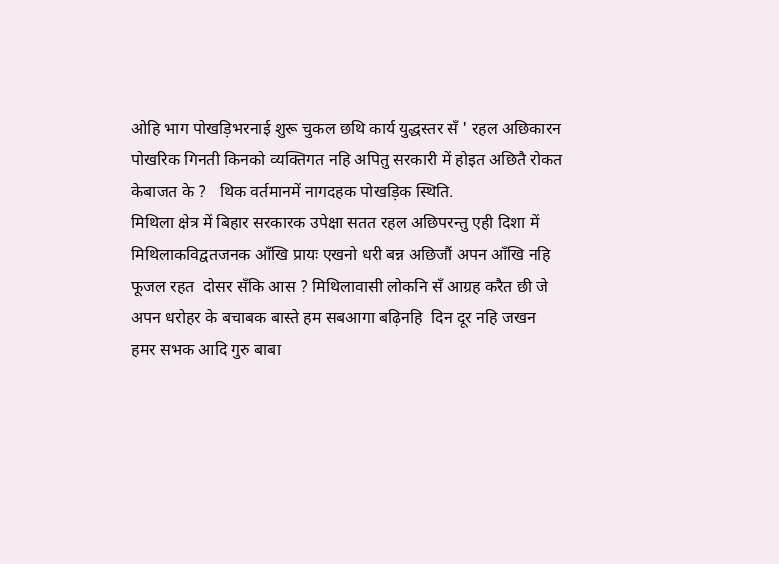ओहि भाग पोखड़िभरनाई शुरू चुकल छथि कार्य युद्धस्तर सँ ' रहल अछिकारन  पोखरिक गिनती किनको व्यक्तिगत नहि अपितु सरकारी में होइत अछितै रोकत केबाजत के ?   थिक वर्तमानमें नागदहक पोखड़िक स्थिति.
मिथिला क्षेत्र में बिहार सरकारक उपेक्षा सतत रहल अछिपरन्तु एही दिशा में मिथिलाकविद्वतजनक आँखि प्रायः एखनो धरी बन्न अछिजौं अपन आँखि नहि फूजल रहत  दोसर सँकि आस ? मिथिलावासी लोकनि सँ आग्रह करैत छी जे अपन धरोहर के बचाबक बास्ते हम सबआगा बढ़िनहि  दिन दूर नहि जखन हमर सभक आदि गुरु बाबा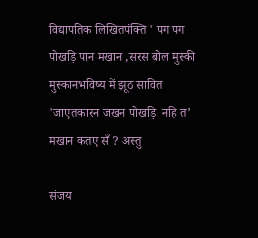विद्यापतिक लिखितपंक्ति ' पग पग पोखड़ि पान मखान ,सरस बोल मुस्की मुस्कानभविष्य में झूठ सावित 'जाएतकारन जखन पोखड़ि  नहि त’ मखान कतए सँ ? अस्तु

संजय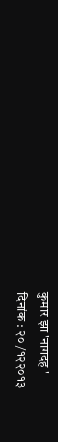कुमार झा 'नागदह '
दिनांक : २० /१२२०१३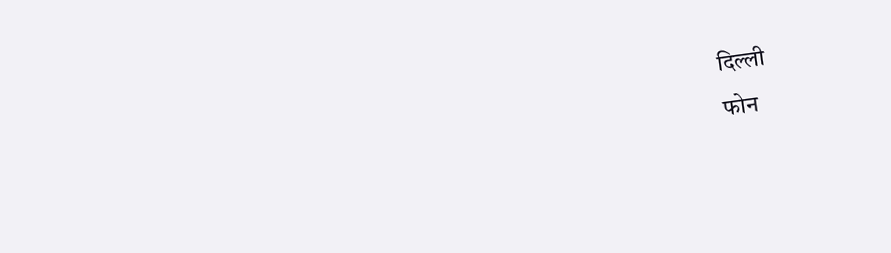दिल्ली
फोन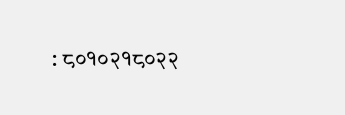: ८०१०२१८०२२